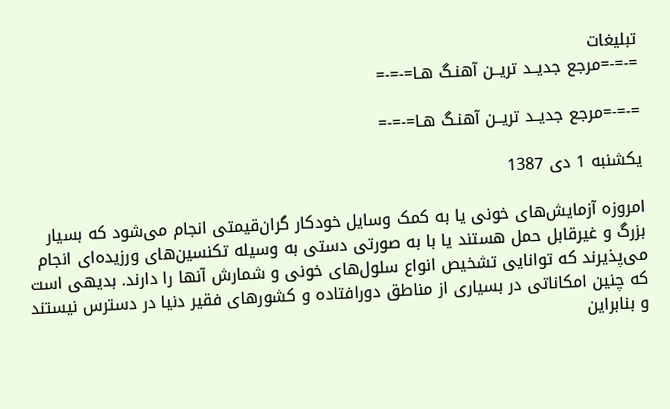تبلیغات
=-=-=مرجع جدیــد تریــن آهنـگ هـا=-=-=

=-=-=مرجع جدیــد تریــن آهنـگ هـا=-=-=

یکشنبه 1 دی 1387

امروزه آزمایش‌های خونی یا به کمک وسایل خودکار گران‌قیمتی انجام می‌شود که بسیار بزرگ و غیرقابل حمل هستند یا با به صورتی دستی به وسیله تکنسین‌های ورزیده‌ای انجام می‌پذیرند که توانایی تشخیص انواع سلول‌های خونی و شمارش آنها را دارند. بدیهی است که چنین امکاناتی در بسیاری از مناطق دورافتاده و کشورهای فقیر دنیا در دسترس نیستند و بنابراین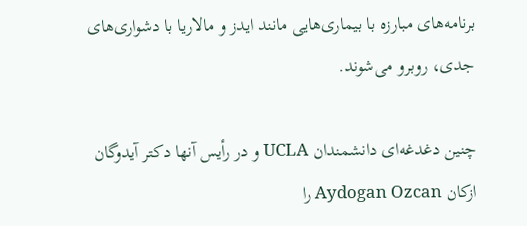برنامه‌های مبارزه با بیماری‌هایی مانند ایدز و مالاریا با دشواری‌های جدی، روبرو می‌شوند.

چنین دغدغه‌ای دانشمندان UCLA و در رأیس آنها دکتر آیدوگان ازکان Aydogan Ozcan را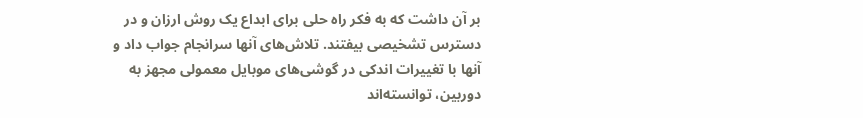بر آن داشت که به فکر راه حلی برای ابداع یک روش ارزان و در دسترس تشخیصی بیفتند. تلاش‌های آنها سرانجام جواب داد و آنها با تغییرات اندکی در گوشی‌های موبایل معمولی مجهز به دوربین، توانسته‌اند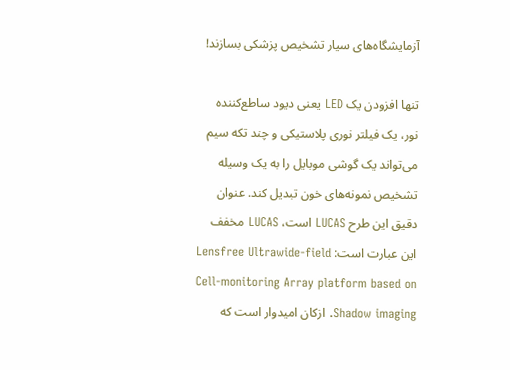آزمایشگاه‌های سیار تشخیص پزشکی بسازند!

تنها افزودن یک LED یعنی دیود ساطع‌کننده نور، یک فیلتر نوری پلاستیکی و چند تکه سیم می‌تواند یک گوشی موبایل را به یک وسیله تشخیص نمونه‌های خون تبدیل کند. عنوان دقیق این طرح LUCAS است، LUCAS مخفف این عبارت است: Lensfree Ultrawide-field Cell-monitoring Array platform based on Shadow imaging. ازکان امیدوار است که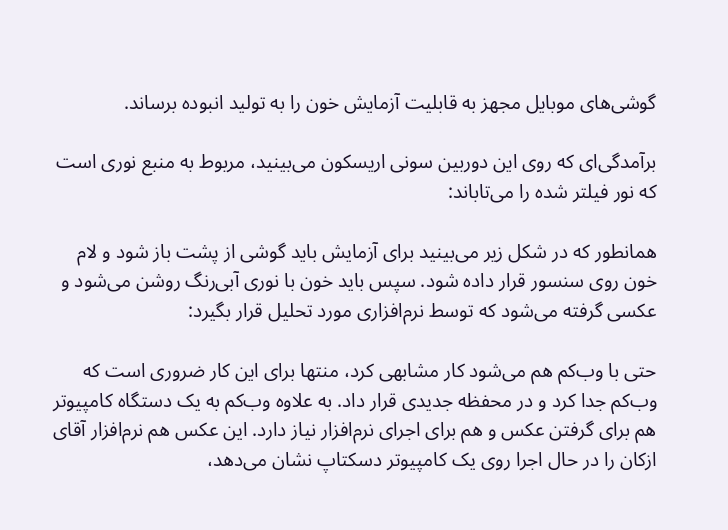گوشی‌های موبایل مجهز به قابلیت آزمایش خون را به تولید انبوده برساند.

برآمدگی‌ای که روی این دوربین سونی اریسکون می‌بینید، مربوط به منبع نوری است که نور فیلتر شده را می‌تاباند:

همانطور که در شکل زیر می‌بینید برای آزمایش باید گوشی از پشت باز شود و لام خون روی سنسور قرار داده شود. سپس باید خون با نوری آبی‌رنگ روشن می‌شود و عکسی گرفته می‌شود که توسط نرم‌افزاری مورد تحلیل قرار بگیرد:

حتی با وب‌کم هم می‌شود کار مشابهی کرد، منتها برای این کار ضروری است که وب‌کم جدا کرد و در محفظه جدیدی قرار داد. به علاوه و‌ب‌کم به یک دستگاه کامپیوتر هم برای گرفتن عکس و هم برای اجرای نرم‌افزار نیاز دارد. این عکس هم نرم‌افزار آقای ازکان را در حال اجرا روی یک کامپیوتر دسکتاپ نشان می‌دهد،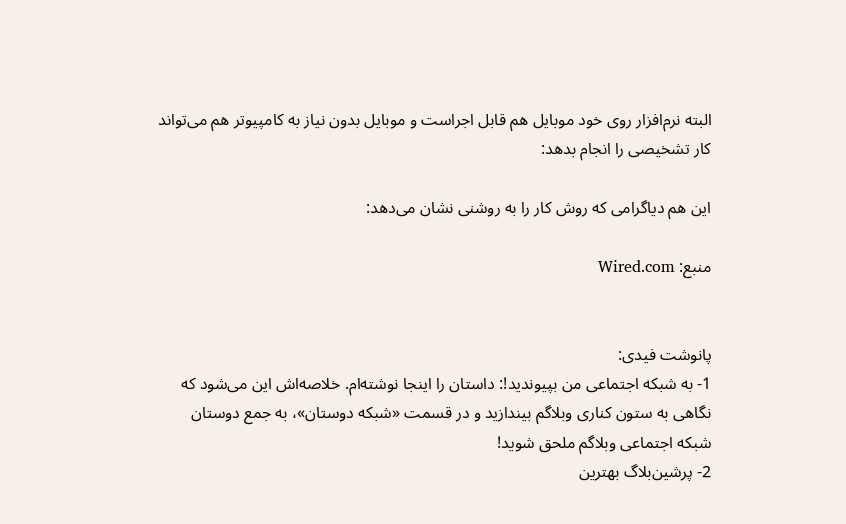البته نرم‌افزار روی خود موبایل هم قابل اجراست و موبایل بدون نیاز به کامپیوتر هم می‌تواند کار تشخیصی را انجام بدهد:

این هم دیاگرامی که روش کار را به روشنی نشان می‌دهد:

منبع: Wired.com


پانوشت فیدی:
1- به شبکه اجتماعی من بپیوندید!: داستان را اینجا نوشته‌ام. خلاصه‌اش این می‌شود که نگاهی به ستون کناری وبلاگم بیندازید و در قسمت «شبکه دوستان»، به جمع دوستان شبکه اجتماعی وبلاگم ملحق شوید!
2- پرشین‌بلاگ بهترین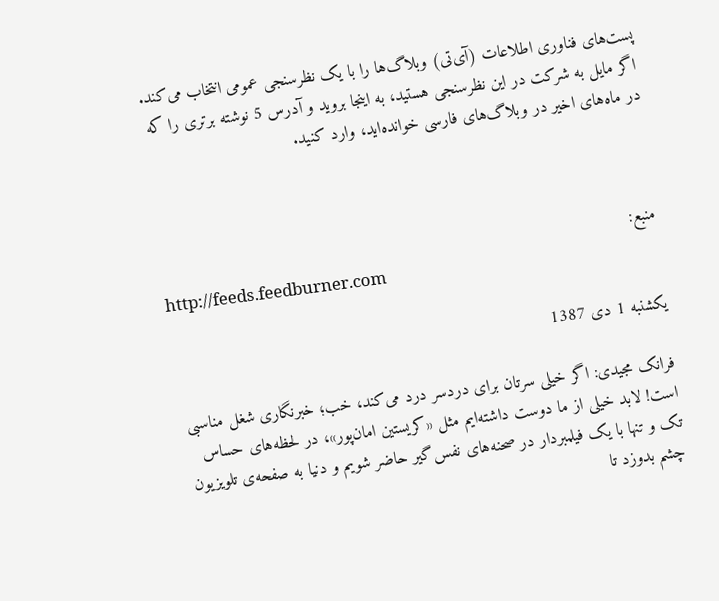پست‌های فناوری اطلاعات (آی‌تی) وبلاگ‌ها را با یک نظرسنجی عمومی انتخاب می‌کند. اگر مایل به شرکت در این نظرسنجی هستید، به اینجا بروید و آدرس 5 نوشته برتری را که در ماه‌های اخیر در وبلاگ‌های فارسی خوانده‌اید، وارد کنید.



منبع:
http://feeds.feedburner.com

یکشنبه 1 دی 1387

فرانک مجیدی: اگر خیلی سرتان برای دردسر درد می‌کند، خب؛ خبرنگاری شغل مناسبی است! لابد خیلی از ما دوست داشته‌ایم مثل «کریستین امان‌پور»، در لحظه‌های حساس تک و تنها با یک فیلمبردار در صحنه‌های نفس‌گیر حاضر شویم و دنیا به صفحه‌ی تلویزیون چشم بدوزد تا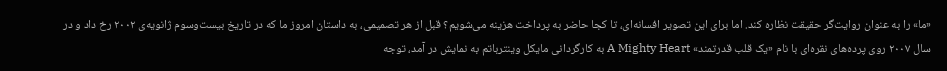«ما» را به عنوان روایت‌گر حقیقت نظاره کند. اما برای این تصویر افسانه‌ای، تا کجا حاضر به پرداخت هزینه می‌شویم؟ قبل از هر تصمیمی، به داستان امروز ما که در تاریخ بیست‌و‌سوم ژانویه‌ی ۲۰۰۲ رخ داد و در سال ۲۰۰۷ روی پرده‌های نقره‌ای با نام «یک قلب قدرتمند» A Mighty Heart به کارگردانی مایکل وینترباتم به نمایش در آمد، توجه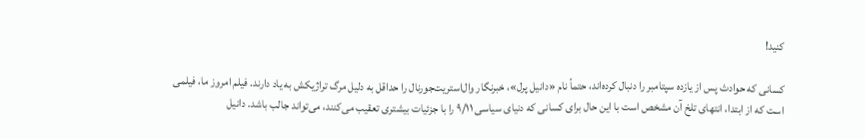کنید!

کسانی که حوادث پس از یازده سپتامبر را دنبال کرده‌اند، حتماً نام «دانیل پرل»، خبرنگار وال‌استریت‌جورنال را حداقل به دلیل مرگ تراژیکش به یاد دارند. فیلم امروز ما، فیلمی است که از ابتدا، انتهای تلخ آن مشخص است با این حال برای کسانی که دنیای سیاسی ۹/۱۱ را با جزئیات بیشتری تعقیب می‌کنند، می‌تواند جالب باشد. دانیل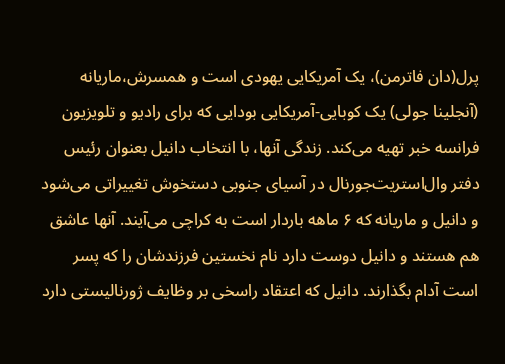پرل(دان فاترمن)، یک آمریکایی یهودی است و همسرش،ماریانه (آنجلینا جولی) یک کوبایی-آمریکایی بودایی که برای رادیو و تلویزیون فرانسه خبر تهیه می‌کند. زندگی آنها، با انتخاب دانیل بعنوان رئیس دفتر وال‌استریت‌جورنال در آسیای جنوبی دستخوش تغییراتی می‌شود و دانیل و ماریانه که ۶ ماهه باردار است به کراچی می‌آیند. آنها عاشق هم هستند و دانیل دوست دارد نام نخستین فرزندشان را که پسر است آدام بگذارند. دانیل که اعتقاد راسخی بر وظایف ژورنالیستی دارد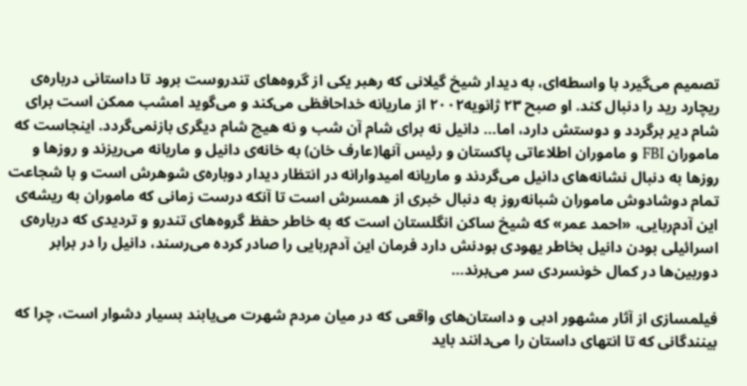تصمیم می‌گیرد با واسطه‌ای، به دیدار شیخ گیلانی که رهبر یکی از گروه‌های تندروست برود تا داستانی درباره‌ی ریچارد رید را دنبال کند. او صبح ۲۳ ژانویه۲۰۰۲ از ماریانه خداحافظی می‌کند و می‌گوید امشب ممکن است برای شام دیر برگردد و دوستش دارد، اما… دانیل نه برای شام آن شب و نه هیچ شام دیگری بازنمی‌گردد. اینجاست که ماموران FBI و ماموران اطلاعاتی پاکستان و رئیس‌ آنها(عارف خان) به خانه‌ی دانیل و ماریانه می‌ریزند و روزها و روزها به دنبال نشانه‌های دانیل می‌گردند و ماریانه امیدوارانه در انتظار دیدار دوباره‌ی شوهرش است و با شجاعت تمام دوشادوش ماموران شبانه‌روز به دنبال خبری از همسرش است تا آنکه درست زمانی که ماموران به ریشه‌ی این آدم‌ربایی، «احمد عمر» که شیخ ساکن انگلستان است که به خاطر حفظ گروه‌های تندرو و تردیدی که درباره‌ی اسرائیلی بودن دانیل بخاطر یهودی بودنش دارد فرمان این آدم‌ربایی را صادر کرده می‌رسند، دانیل را در برابر دوربین‌ها در کمال خونسردی سر می‌برند…

فیلمسازی از آثار مشهور ادبی و داستان‌های واقعی که در میان مردم شهرت می‌یابند بسیار دشوار است، چرا که بینندگانی که تا انتهای داستان را می‌دانند باید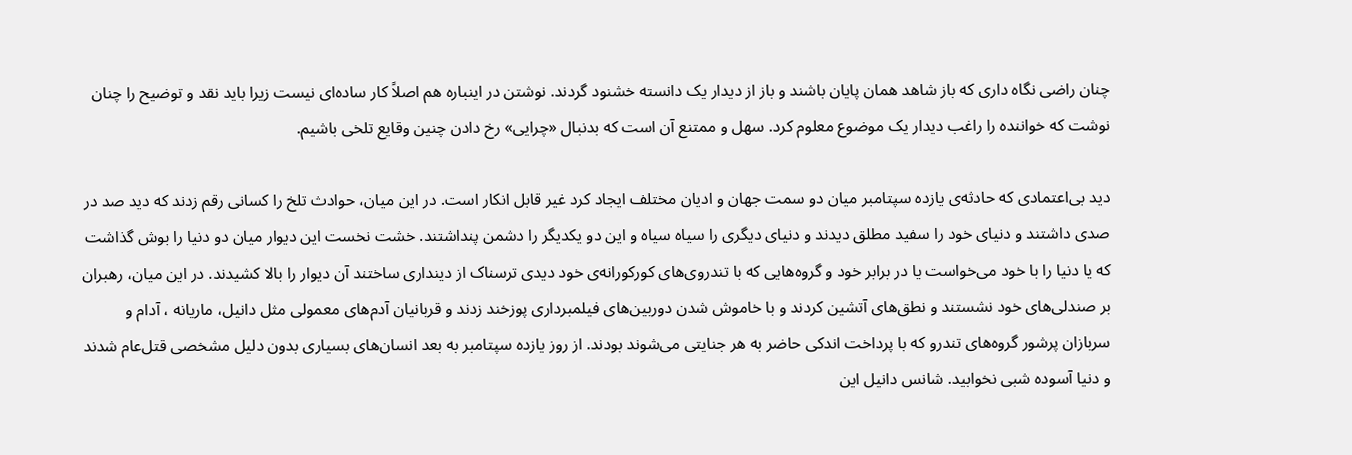چنان راضی نگاه داری که باز شاهد همان پایان باشند و باز از دیدار یک دانسته خشنود گردند. نوشتن در اینباره هم اصلاً کار ساده‌ای نیست زیرا باید نقد و توضیح را چنان نوشت که خواننده را راغب دیدار یک موضوع معلوم کرد. سهل و ممتنع آن است که بدنبال «چرایی» رخ دادن چنین وقایع تلخی باشیم.

دید بی‌اعتمادی که حادثه‌ی یازده سپتامبر میان دو سمت جهان و ادیان مختلف ایجاد کرد غیر قابل انکار است. در این میان، حوادث تلخ را کسانی رقم زدند که دید صد در صدی داشتند و دنیای خود را سفید مطلق دیدند و دنیای دیگری را سیاه سیاه و این دو یکدیگر را دشمن پنداشتند. خشت نخست این دیوار میان دو دنیا را بوش گذاشت که یا دنیا را با خود می‌خواست یا در برابر خود و گروه‌هایی که با تندروی‌های کورکورانه‌ی خود دیدی ترسناک از دینداری ساختند آن دیوار را بالا کشیدند. در این میان، رهبران بر صندلی‌های خود نشستند و نطق‌های آتشین کردند و با خاموش شدن دوربین‌های فیلمبرداری پوزخند زدند و قربانیان آدم‌های معمولی مثل دانیل، ماریانه ، آدام و سربازان پرشور گروه‌های تندرو که با پرداخت اندکی حاضر به هر جنایتی می‌شوند بودند. از روز یازده سپتامبر به بعد انسان‌های بسیاری بدون دلیل مشخصی قتل‌عام شدند و دنیا آسوده شبی نخوابید. شانس دانیل این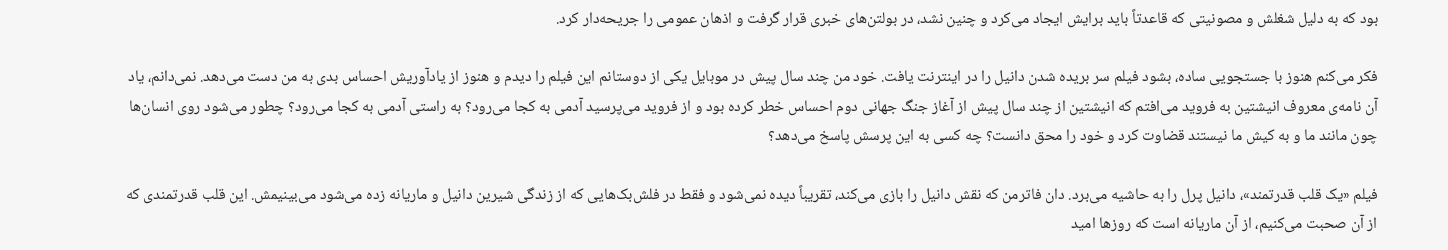بود که به دلیل شغلش و مصونیتی که قاعدتاً باید برایش ایجاد می‌کرد و چنین نشد، در بولتن‌های خبری قرار گرفت و اذهان عمومی را جریحه‌دار کرد.

فکر می‌کنم هنوز با جستجویی ساده، بشود فیلم سر بریده شدن دانیل را در اینترنت یافت. خود من چند سال پیش در موبایل یکی از دوستانم این فیلم را دیدم و هنوز از یادآوریش احساس بدی به من دست می‌دهد. نمی‌دانم، یاد آن نامه‌ی معروف انیشتین به فروید می‌افتم که انیشتین از چند سال پیش از آغاز جنگ‌ جهانی دوم احساس خطر کرده ‌بود و از فروید می‌پرسید آدمی به کجا می‌رود؟ به راستی آدمی به کجا می‌رود؟ چطور می‌شود روی انسان‌ها چون مانند ما و به کیش ما نیستند قضاوت کرد و خود را محق دانست؟ چه کسی به این پرسش پاسخ می‌دهد؟

فیلم «یک قلب قدرتمند»، دانیل پرل را به حاشیه می‌برد. دان فاترمن که نقش دانیل را بازی می‌کند، تقریباً دیده نمی‌شود و فقط در فلش‌بک‌هایی که از زندگی شیرین دانیل و ماریانه زده می‌شود می‌بینیمش. این قلب قدرتمندی که از آن صحبت می‌کنیم، از آن ماریانه است که روزها امید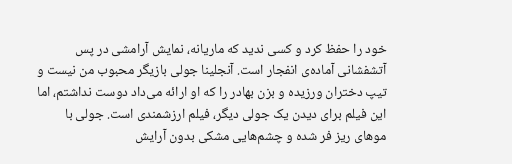خود را حفظ کرد و کسی ندید که ماریانه، نمایش آرامشی در پس آتشفشانی آماده‌ی انفجار است. آنجلینا جولی بازیگر محبوب من نیست و تیپ دختران ورزیده و بزن بهادر را که او ارائه می‌داد دوست نداشتم، اما این فیلم برای دیدن یک جولی دیگر، فیلم ارزشمندی است. جولی با موهای ریز فر شده و چشم‌هایی مشکی بدون آرایش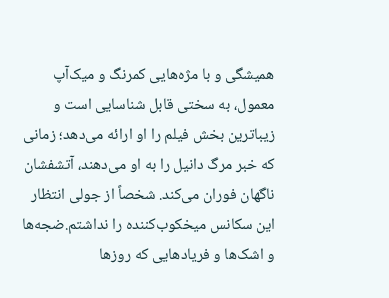همیشگی و با مژه‌هایی کمرنگ و میک‌آپ معمول، به سختی قابل شناسایی است و زیباترین بخش فیلم را او ارائه می‌دهد؛ زمانی که خبر مرگ دانیل را به او می‌دهند، آتشفشان ناگهان فوران می‌کند. شخصاً از جولی انتظار این سکانس میخکوب‌کننده را نداشتم.ضجه‌ها و اشک‌ها و فریادهایی که روزها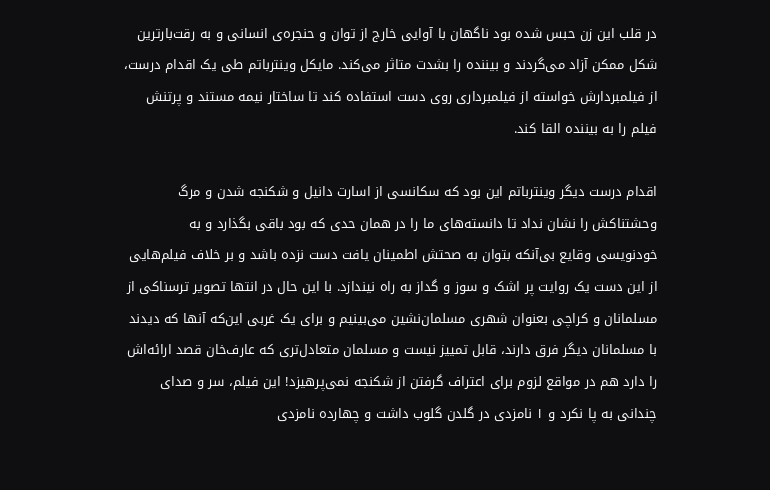در قلب این زن حبس شده بود ناگهان با آوایی خارج از توان و حنجره‌ی انسانی و به رقت‌بارترین شکل ممکن آزاد می‌گردند و بیننده را بشدت متاثر می‌کند. مایکل وینترباتم طی یک اقدام درست، از فیلمبردارش خواسته از فیلمبرداری روی دست استفاده کند تا ساختار نیمه مستند و پرتنش فیلم را به بیننده القا کند.

اقدام درست دیگر وینترباتم این بود که سکانسی از اسارت دانیل و شکنجه شدن و مرگ وحشتناکش را نشان نداد تا دانسته‌های ما را در همان حدی که بود باقی بگذارد و به خودنویسی وقایع بی‌آنکه بتوان به صحتش اطمینان یافت دست نزده ‌باشد و بر خلاف فیلم‌هایی از این دست یک روایت پر اشک و سوز و گداز به راه نیندازد. با این حال در انتها تصویر ترسناکی از مسلمانان و کراچی بعنوان شهری مسلمان‌نشین می‌بینیم و برای یک غربی این‌که آنها که دیدند با مسلمانان دیگر فرق دارند، قابل تمییز نیست و مسلمان متعادل‌تری که عارف‌خان قصد ارائه‌اش را دارد هم در مواقع لزوم برای اعتراف گرفتن از شکنجه نمی‌پرهیزد! این فیلم، سر و صدای چندانی به پا نکرد و ۱ نامزدی در گلدن گلوب داشت و چهارده نامزدی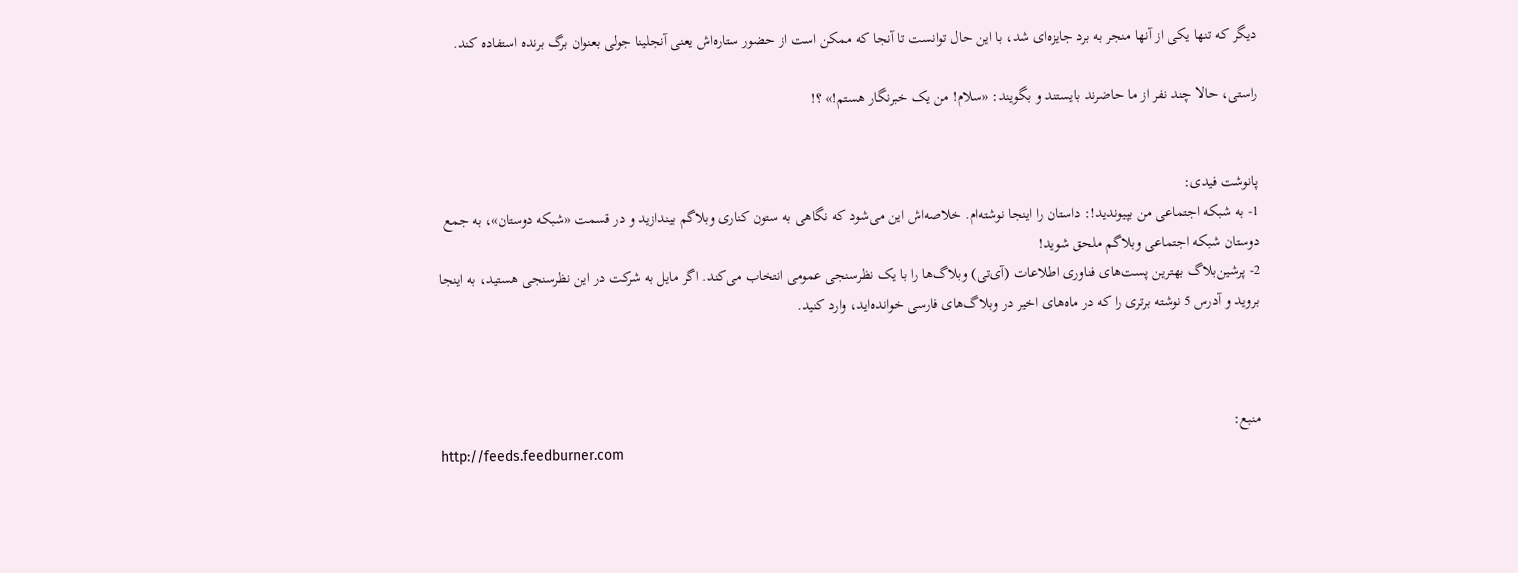دیگر که تنها یکی از آنها منجر به برد جایزه‌ای شد، با این حال توانست تا آنجا که ممکن است از حضور ستاره‌اش یعنی آنجلینا جولی بعنوان برگ برنده استفاده کند.

راستی، حالا چند نفر از ما حاضرند بایستند و بگویند: «سلام! من یک خبرنگار هستم!» ؟!


پانوشت فیدی:
1- به شبکه اجتماعی من بپیوندید!: داستان را اینجا نوشته‌ام. خلاصه‌اش این می‌شود که نگاهی به ستون کناری وبلاگم بیندازید و در قسمت «شبکه دوستان»، به جمع دوستان شبکه اجتماعی وبلاگم ملحق شوید!
2- پرشین‌بلاگ بهترین پست‌های فناوری اطلاعات (آی‌تی) وبلاگ‌ها را با یک نظرسنجی عمومی انتخاب می‌کند. اگر مایل به شرکت در این نظرسنجی هستید، به اینجا بروید و آدرس 5 نوشته برتری را که در ماه‌های اخیر در وبلاگ‌های فارسی خوانده‌اید، وارد کنید.



منبع:
http://feeds.feedburner.com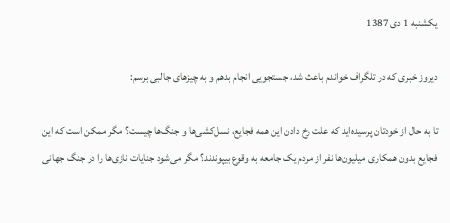یکشنبه 1 دی 1387

دیروز خبری که در تلگراف خواندم باعث شد، جستجویی انجام بدهم و به چیزهای جالبی برسم:

تا به حال از خودتان پرسیده‌اید که علت رخ دادن این همه فجایع، نسل‌کشی‌ها و جنگ‌ها چیست؟ مگر ممکن است که این فجایع بدون همکاری میلیون‌ها نفر از مردم یک جامعه به وقوع بیپوندند؟ مگر می‌شود جنایات نازی‌ها را در جنگ جهانی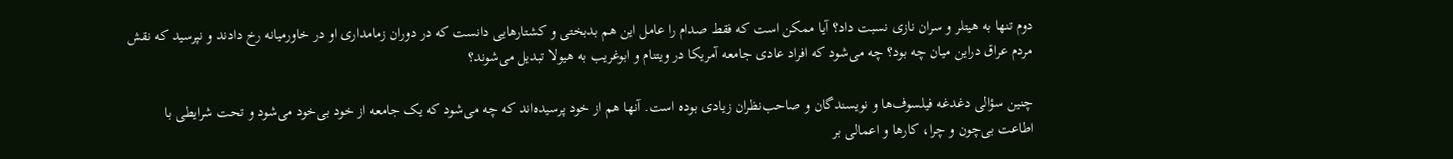دوم تنها به هیتلر و سران نازی نسبت داد؟ آیا ممکن است که فقط صدام را عامل این هم بدبختی و کشتارهایی دانست که در دوران زمامداری او در خاورمیانه رخ دادند و نپرسید که نقش مردم عراق دراین میان چه بود؟ چه می‌شود که افراد عادی جامعه آمریکا در ویتنام و ابوغریب به هیولا تبدیل می‌شوند؟

چنین سؤالی دغدغه فیلسوف‌ها و نویسندگان و صاحب‌نظران زیادی بوده است. آنها هم از خود پرسیده‌اند که چه می‌شود که یک جامعه از خود بی‌خود می‌شود و تحت شرایطی با اطاعت بی‌چون و چرا، کارها و اعمالی بر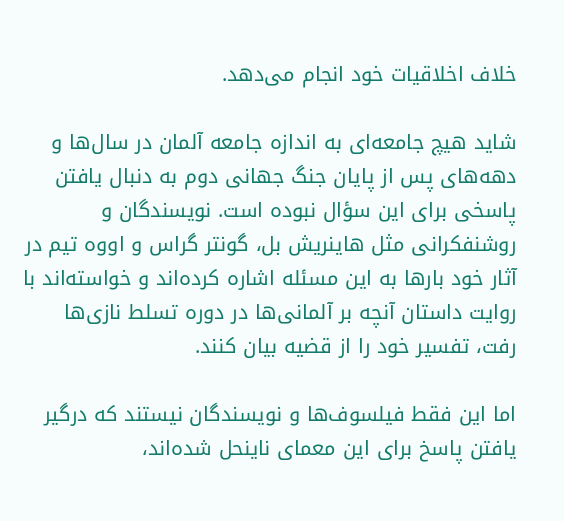خلاف اخلاقیات خود انجام می‌دهد.

شاید هیچ جامعه‌ای به اندازه جامعه آلمان در سال‌ها و دهه‌های پس از پایان جنگ جهانی دوم به دنبال یافتن پاسخی برای این سؤال نبوده است. نویسندگان و روشنفکرانی مثل هاینریش بل، گونتر گراس و اووه تیم در آثار خود بارها به این مسئله اشاره کرده‌اند و خواسته‌اند با روایت داستان آنچه بر آلمانی‌ها در دوره تسلط نازی‌ها رفت، تفسیر خود را از قضیه بیان کنند.

اما این فقط فیلسوف‌ها و نویسندگان نیستند که درگیر یافتن پاسخ برای این معمای ناینحل شده‌اند،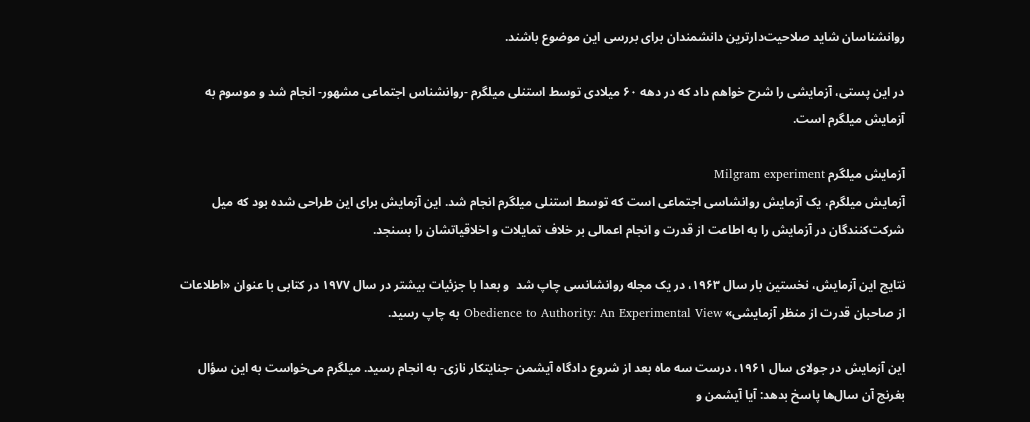روانشناسان شاید صلاحیت‌دارترین دانشمندان برای بررسی این موضوع باشند.

در این پستی، آزمایشی را شرح خواهم داد که در دهه ۶۰ میلادی توسط استنلی میلگرم -روانشناس اجتماعی مشهور- انجام شد و موسوم به آزمایش میلگرم است.

آزمایش میلگرم Milgram experiment
آزمایش میلگرم، یک آزمایش روانشاسی اجتماعی است که توسط استنلی میلگرم انجام شد. این آزمایش برای این طراحی شده بود که میل شرکت‌کنندگان در آزمایش را به اطاعت از قدرت و انجام اعمالی بر خلاف تمایلات و اخلاقیاتشان را بسنجد.

نتایج این آزمایش، نخستین بار سال ۱۹۶۳، در یک مجله روانشانسی چاپ شد  و بعدا با جزئیات بیشتر در سال ۱۹۷۷ در کتابی با عنوان «اطلاعات از صاحبان قدرت از منظر آزمایشی» Obedience to Authority: An Experimental View به چاپ رسید.

این آزمایش در جولای سال ۱۹۶۱، ‌درست سه ماه بعد از شروع دادگاه آیشمن -جنایتکار نازی- به انجام رسید. میلگرم می‌خواست به این سؤال بغرنج آن سال‌ها پاسخ بدهد: آیا آیشمن و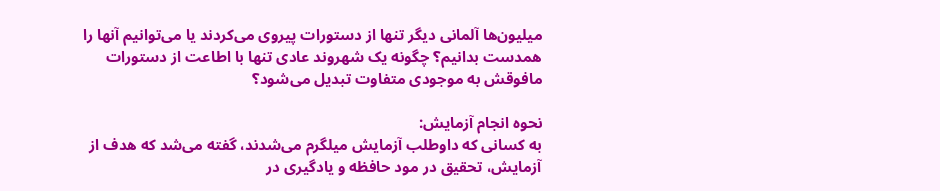میلیون‌ها آلمانی دیگر تنها از دستورات پیروی می‌کردند یا می‌توانیم آنها را همدست بدانیم؟ چگونه یک شهروند عادی تنها با اطاعت از دستورات مافوقش به موجودی متفاوت تبدیل می‌شود؟

نحوه انجام آزمایش:
به کسانی که داوطلب آزمایش میلگرم می‌شدند، گفته می‌شد که هدف از آزمایش، تحقیق در مود حافظه و یادگیری در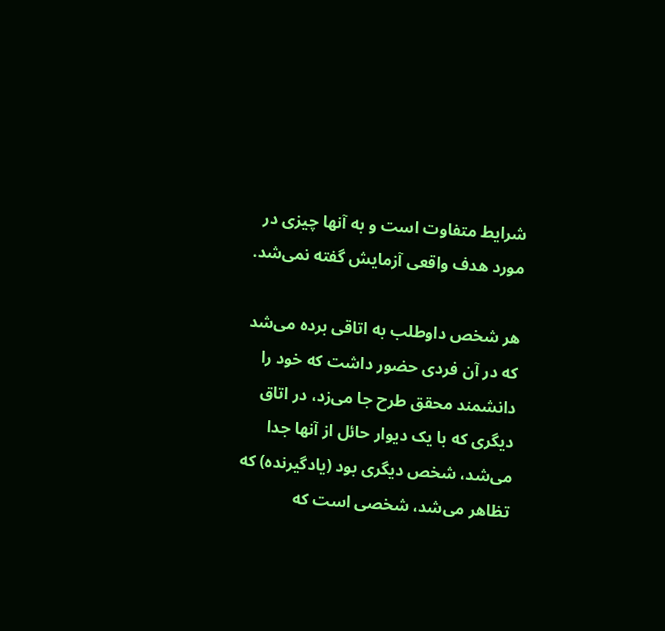شرایط متفاوت است و به آنها چیزی در مورد هدف واقعی آزمایش گفته نمی‌شد.

هر شخص داوطلب به اتاقی برده می‌شد که در آن فردی حضور داشت که خود را دانشمند محقق طرح جا می‌زد، در اتاق دیگری که با یک دیوار حائل از آنها جدا می‌شد، شخص دیگری بود (یادگیرنده) که تظاهر می‌شد، شخصی است که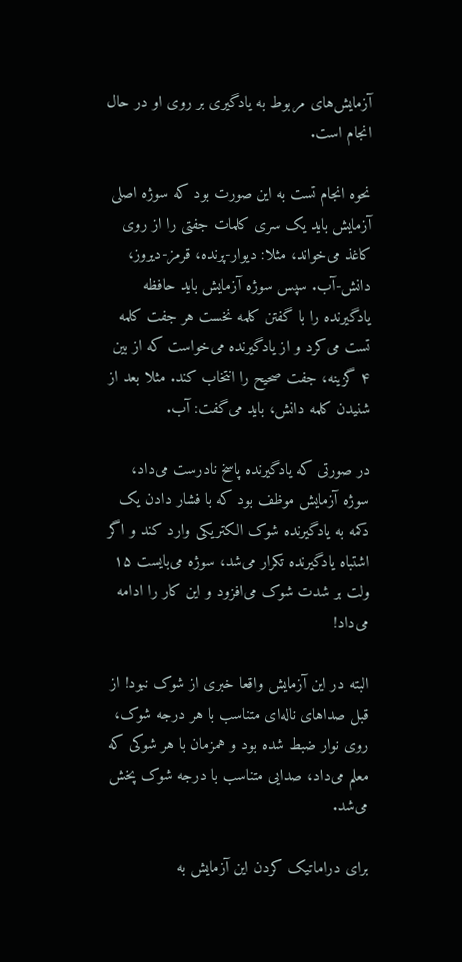آزمایش‌های مربوط به یادگیری بر روی او در حال انجام است.

نحوه انجام تست به این صورت بود که سوژه اصلی آزمایش باید یک سری کلمات جفتی را از روی کاغذ می‌خواند، ‌مثلا: دیوار-پرنده، قرمز-دیروز، دانش-آب. سپس سوژه آزمایش باید حافظه یادگیرنده را با گفتن کلمه نخست هر جفت کلمه تست می‌کرد و از یادگیرنده می‌خواست که از بین ۴ گزینه، جفت صحیح را انتخاب کند. مثلا بعد از شنیدن کلمه دانش، باید می‌گفت: آب.

در صورتی که یادگیرنده پاسخ نادرست می‌داد، سوژه آزمایش موظف بود که با فشار دادن یک دکمه به یادگیرنده شوک الکتریکی وارد کند و اگر اشتباه یادگیرنده تکرار می‌شد، سوژه می‌بایست ۱۵ ولت بر شدت شوک می‌افزود و این کار را ادامه می‌داد!

البته در این آزمایش واقعا خبری از شوک نبود! از قبل صداهای ناله‌ای متناسب با هر درجه شوک، روی نوار ضبط شده بود و همزمان با هر شوکی که معلم می‌داد، صدایی متناسب با درجه شوک پخش می‌شد.

برای دراماتیک کردن این آزمایش به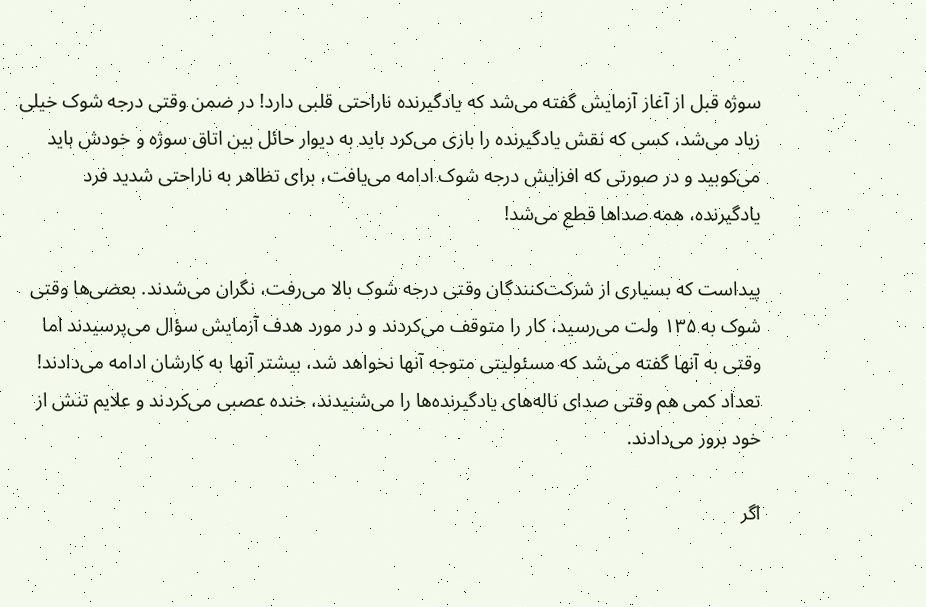سوژه قبل از آغاز آزمایش گفته می‌شد که یادگیرنده ناراحتی قلبی دارد! در ضمن وقتی درجه شوک خیلی زیاد می‌شد، کسی که نقش یادگیرنده را بازی می‌کرد باید به دیوار حائل بین اتاق سوژه و خودش باید می‌کوبید و در صورتی که افزایش درجه شوک ادامه می‌یافت، برای تظاهر به ناراحتی شدید فرد یادگیرنده، همه صداها قطع می‌شد!

پیداست که بسیاری از شرکت‌کنندگان وقتی درجه شوک بالا می‌رفت، نگران می‌شدند. بعضی‌ها وقتی شوک به ۱۳۵ ولت می‌رسید، کار را متوقف می‌کردند و در مورد هدف آزمایش سؤال می‌پرسیدند اما وقتی به آنها گفته می‌شد که مسئولیتی متوجه آنها نخواهد شد، بیشتر آنها به کارشان ادامه می‌دادند! تعداد کمی هم وقتی صدای ناله‌های یادگیرنده‌ها را می‌شنیدند، خنده عصبی می‌کردند و علایم تنش از خود بروز می‌دادند.

اگر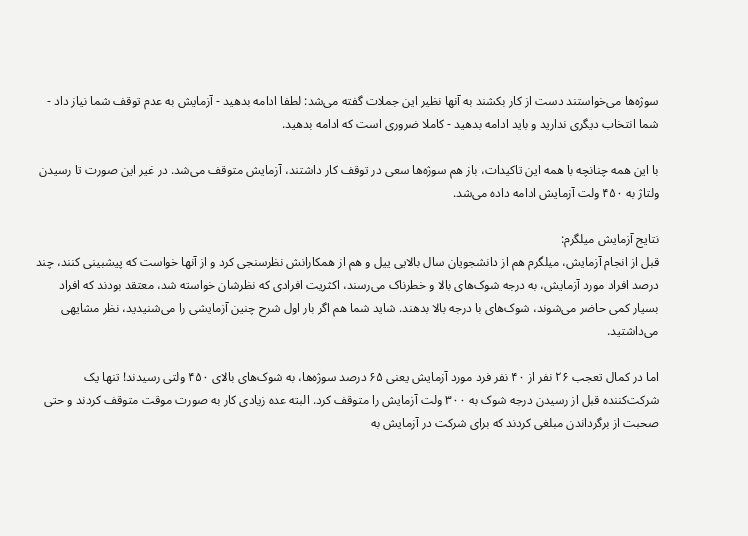سوژه‌ها می‌خواستند دست از کار بکشند به آنها نظیر این جملات گفته می‌شد: لطفا ادامه بدهید - آزمایش به عدم توقف شما نیاز داد - شما انتخاب دیگری ندارید و باید ادامه بدهید - کاملا ضروری است که ادامه بدهید.

با این همه چنانچه با همه این تاکیدات، باز هم سوژه‌ها سعی در توقف کار داشتند، آزمایش متوقف می‌شد. در غیر این صورت تا رسیدن ولتاژ به ۴۵۰ ولت آزمایش ادامه داده می‌شد.

نتایج آزمایش میلگرم:
قبل از انجام آزمایش، میلگرم هم از دانشجویان سال بالایی ییل و هم از همکارانش نظرسنجی کرد و از آنها خواست که پیشبینی کنند، چند درصد افراد مورد آزمایش، به درجه شوک‌های بالا و خطرناک می‌رسند، اکثریت افرادی که نظرشان خواسته شد، معتقد بودند که افراد بسیار کمی حاضر می‌شوند، شوک‌های با درجه بالا بدهند. شاید شما هم اگر بار اول شرح چنین آزمایشی را می‌شنیدید، نظر مشایهی می‌داشتید.

اما در کمال تعجب ۲۶ نفر از ۴۰ نفر فرد مورد آزمایش یعنی ۶۵ درصد سوژه‌ها، به شوک‌های بالای ۴۵۰ ولتی رسیدند! تنها یک شرکت‌کننده قبل از رسیدن درجه شوک به ۳۰۰ ولت آزمایش را متوقف کرد. البته عده زیادی کار به صورت موقت متوقف کردند و حتی صحبت از برگرداندن مبلغی کردند که برای شرکت در آزمایش به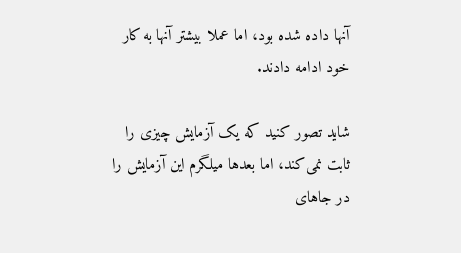آنها داده شده بود، اما عملا بیشتر آنها به کار خود ادامه دادند.

شاید تصور کنید که یک آزمایش چیزی را ثابت نمی‌کند، اما بعدها میلگرم این آزمایش را در جاهای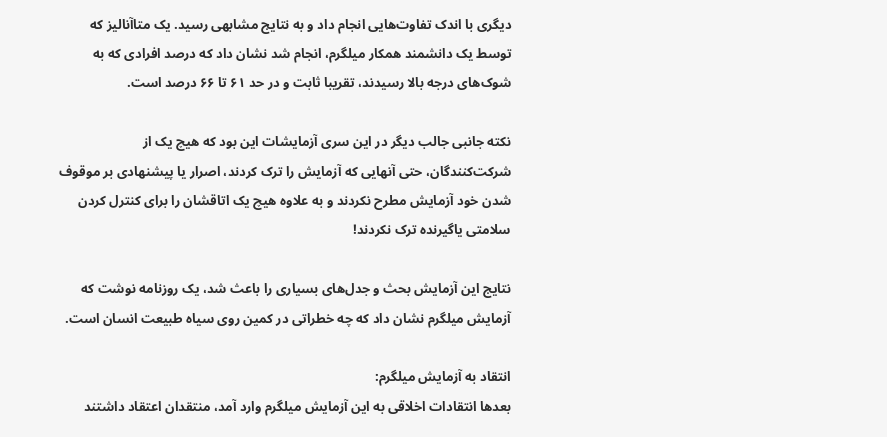دیگری با اندک تفاوت‌هایی انجام داد و به نتایج مشابهی رسید. یک متاآنالیز که توسط یک دانشمند همکار میلگرم، انجام شد نشان داد که درصد افرادی که به شوک‌های درجه بالا رسیدند، تقریبا ثابت و در حد ۶۱ تا ۶۶ درصد است.

نکته جانبی جالب دیگر در این سری آزمایشات این بود که هیچ یک از شرکت‌کنندگان، حتی آنهایی که آزمایش را ترک کردند، اصرار یا پیشنهادی بر موقوف شدن خود آزمایش مطرح نکردند و به علاوه هیچ یک اتاقشان را برای کنترل کردن سلامتی یاگیرنده ترک نکردند!

نتایج این آزمایش بحث و جدل‌های بسیاری را باعث شد، یک روزنامه نوشت که آزمایش میلگرم نشان داد که چه خطراتی در کمین روی سیاه طبیعت انسان است.

انتقاد به آزمایش میلگرم:
بعدها انتقادات اخلاقی به این آزمایش میلگرم وارد آمد، منتقدان اعتقاد داشتند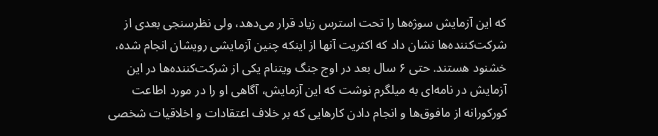که این آزمایش سوژه‌ها را تحت استرس زیاد قرار می‌دهد، ولی نظرسنجی بعدی از شرکت‌کننده‌ها نشان داد که اکثریت آنها از اینکه چنین آزمایشی رویشان انجام شده، خشنود هستند. حتی ۶ سال بعد در اوج جنگ ویتنام یکی از شرکت‌کننده‌ها در این آزمایش در نامه‌ای به میلگرم نوشت که این آزمایش، آگاهی او را در مورد اطاعت کورکورانه از مافوق‌ها و انجام دادن کارهایی که بر خلاف اعتقادات و اخلاقیات شخصی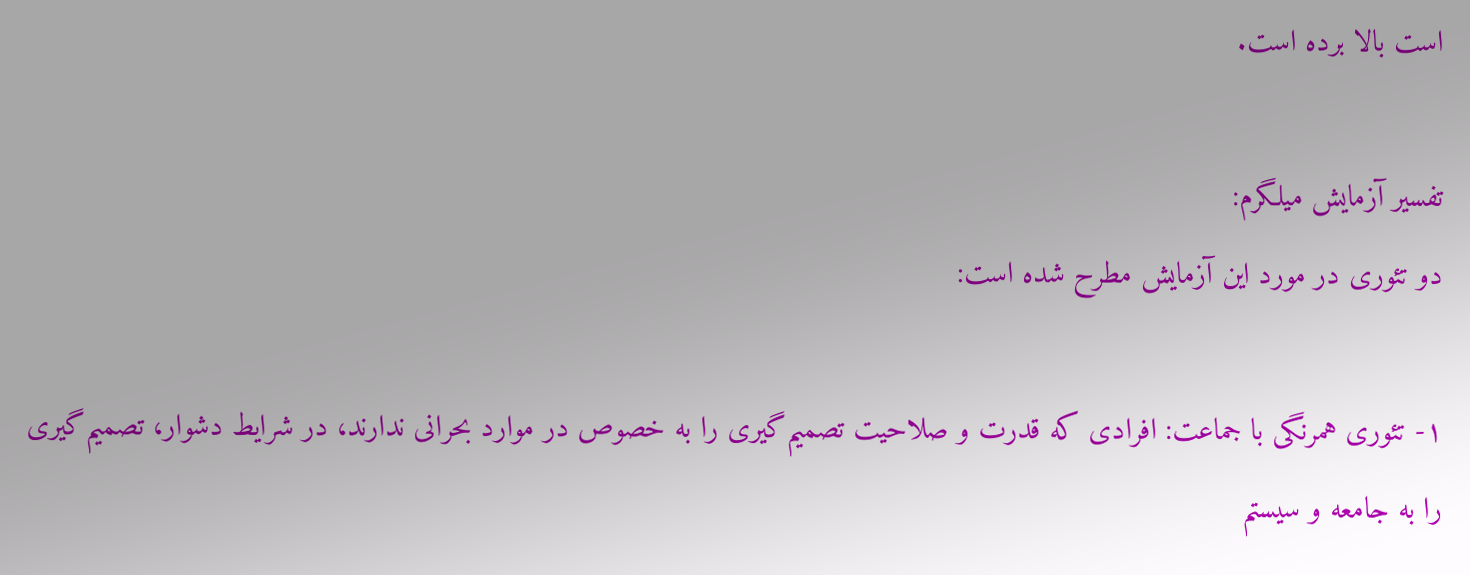است بالا برده است.

تفسیر آزمایش میلگرم:
دو تئوری در مورد این آزمایش مطرح شده است:

۱- تئوری همرنگی با جماعت: افرادی که قدرت و صلاحیت تصمیم‌گیری را به خصوص در موارد بحرانی ندارند، در شرایط دشوار، تصمیم‌گیری را به جامعه و سیستم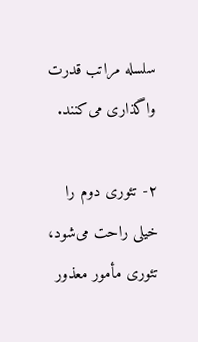سلسله مراتب قدرت واگذاری می‌کنند.

۲- تئوری دوم را خیلی راحت می‌شود، تئوری مأمور معذور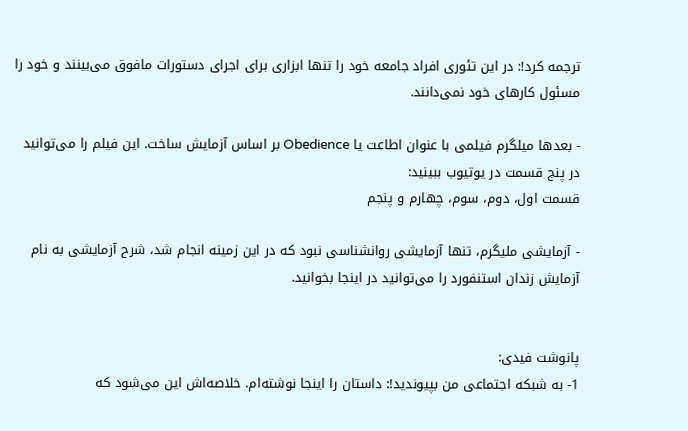ترجمه کرد!: در این تئوری افراد جامعه خود را تنها ابزاری برای اجرای دستورات مافوق می‌بینند و خود را مسئول کارهای خود نمی‌دانند.

- بعدها میلگرم فیلمی با عنوان اطاعت یا Obedience بر اساس آزمایش ساخت. این فیلم را می‌توانید در پنج قسمت در یوتیوب ببینید:
قسمت اول،‌ دوم، سوم، چهارم و پنجم

- آزمایشی ملیگرم، تنها آزمایشی روانشناسی نبود که در این زمینه انجام شد، شرح آزمایشی به نام آزمایش زندان استنفورد را می‌توانید در اینجا بخوانید.


پانوشت فیدی:
1- به شبکه اجتماعی من بپیوندید!: داستان را اینجا نوشته‌ام. خلاصه‌اش این می‌شود که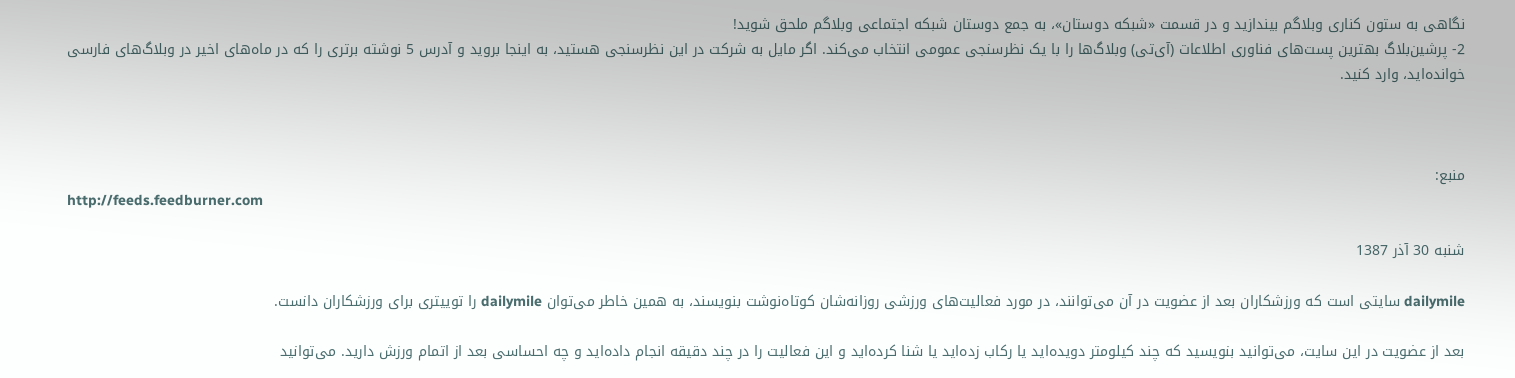نگاهی به ستون کناری وبلاگم بیندازید و در قسمت «شبکه دوستان»، به جمع دوستان شبکه اجتماعی وبلاگم ملحق شوید!
2- پرشین‌بلاگ بهترین پست‌های فناوری اطلاعات (آی‌تی) وبلاگ‌ها را با یک نظرسنجی عمومی انتخاب می‌کند. اگر مایل به شرکت در این نظرسنجی هستید، به اینجا بروید و آدرس 5 نوشته برتری را که در ماه‌های اخیر در وبلاگ‌های فارسی خوانده‌اید، وارد کنید.



منبع:
http://feeds.feedburner.com

شنبه 30 آذر 1387

dailymile سایتی است که ورزشکاران بعد از عضویت در آن می‌توانند، در مورد فعالیت‌های ورزشی روزانه‌شان کوتاه‌نوشت بنویسند، به همین خاطر می‌توان dailymile را توییتری برای ورزشکاران دانست.

بعد از عضویت در این سایت، می‌توانید بنویسید که چند کیلومتر دویده‌اید یا رکاب زده‌اید یا شنا کرده‌اید و این فعالیت را در چند دقیقه انجام داده‌اید و چه احساسی بعد از اتمام ورزش دارید. می‌توانید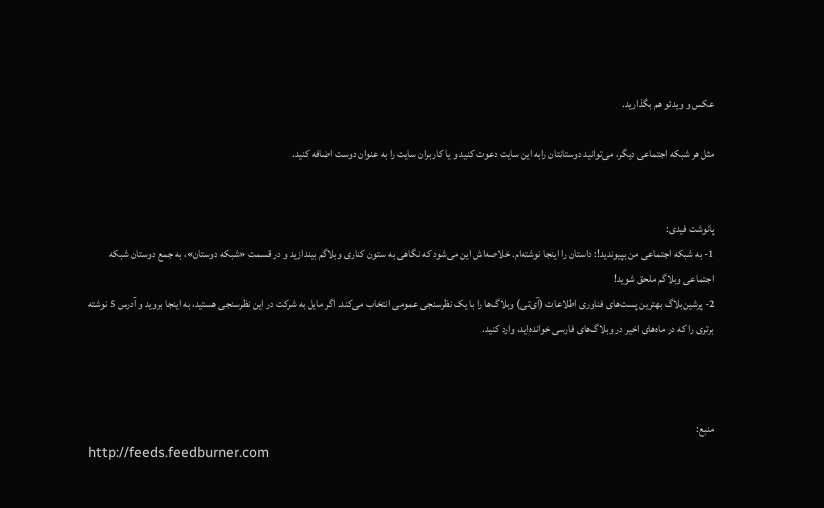عکس و ویدئو هم بگذارید.

مثل هر شبکه اجتماعی دیگر، می‌توانید دوستانتان رابه این سایت دعوت کنید و یا کاربران سایت را به عنوان دوست اضافه کنید.


پانوشت فیدی:
1- به شبکه اجتماعی من بپیوندید!: داستان را اینجا نوشته‌ام. خلاصه‌اش این می‌شود که نگاهی به ستون کناری وبلاگم بیندازید و در قسمت «شبکه دوستان»، به جمع دوستان شبکه اجتماعی وبلاگم ملحق شوید!
2- پرشین‌بلاگ بهترین پست‌های فناوری اطلاعات (آی‌تی) وبلاگ‌ها را با یک نظرسنجی عمومی انتخاب می‌کند. اگر مایل به شرکت در این نظرسنجی هستید، به اینجا بروید و آدرس 5 نوشته برتری را که در ماه‌های اخیر در وبلاگ‌های فارسی خوانده‌اید، وارد کنید.



منبع:
http://feeds.feedburner.com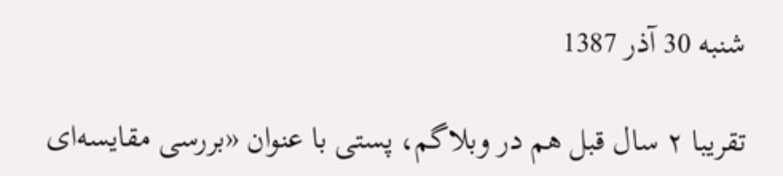شنبه 30 آذر 1387

تقریبا ۲ سال قبل هم در وبلاگم، پستی با عنوان «بررسی مقایسه‌ای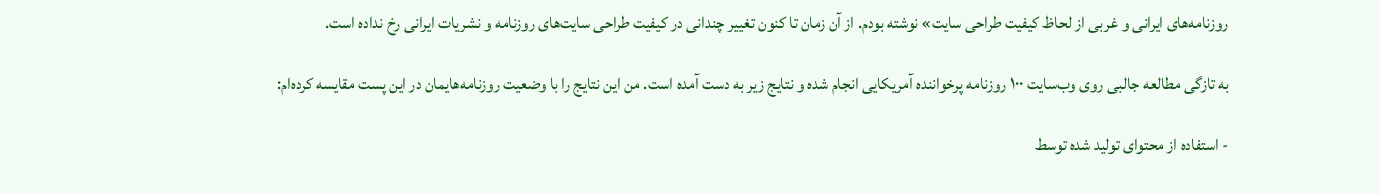روزنامه‌های ایرانی و غربی از لحاظ کیفیت طراحی سایت» نوشته بودم. از آن زمان تا کنون تغییر چندانی در کیفیت طراحی سایت‌های روزنامه‌ و نشریات ایرانی رخ نداده است.

به تازگی مطالعه جالبی روی وب‌سایت ۱۰۰ روزنامه پرخواننده آمریکایی انجام شده و نتایج زیر به دست آمده است. من این نتایج را با وضعیت روزنامه‌هایمان در این پست مقایسه کرده‌ام:

- استفاده از محتوای تولید شده توسط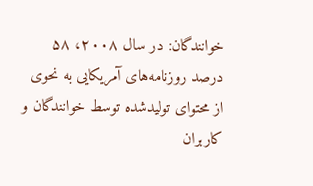خوانندگان: در سال ۲۰۰۸، ۵۸ درصد روزنامه‌های آمریکایی به نحوی از محتوای تولیدشده توسط خوانندگان و کاربران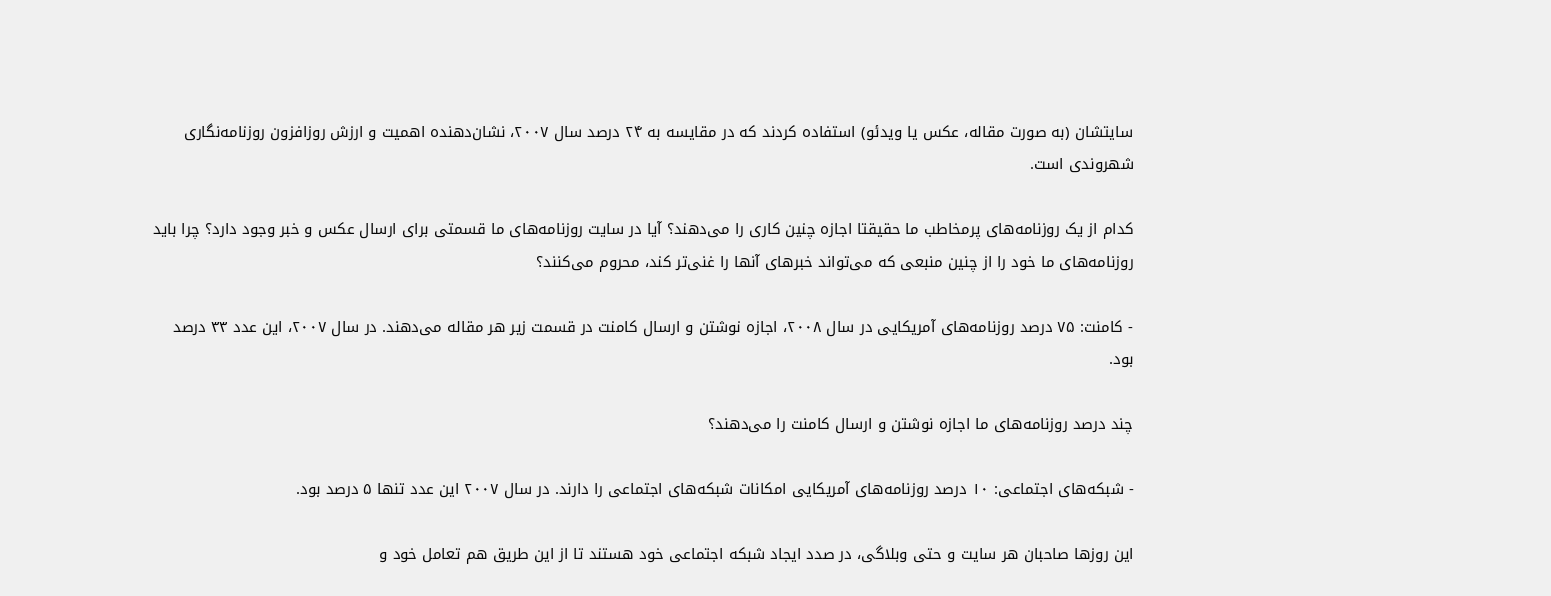سایتشان (به صورت مقاله، عکس یا ویدئو) استفاده کردند که در مقایسه به ۲۴ درصد سال ۲۰۰۷، نشان‌دهنده اهمیت و ارزش روزافزون روزنامه‌نگاری شهروندی است.

کدام از یک روزنامه‌های پرمخاطب ما حقیقتا اجازه چنین کاری را می‌دهند؟ آیا در سایت روزنامه‌های ما قسمتی برای ارسال عکس و خبر وجود دارد؟ چرا باید روزنامه‌های ما خود را از چنین منبعی که می‌تواند خبرهای آنها را غنی‌تر کند، محروم می‌کنند؟

- کامنت: ۷۵ درصد روزنامه‌های آمریکایی در سال ۲۰۰۸، اجازه نوشتن و ارسال کامنت در قسمت زیر هر مقاله می‌دهند. در سال ۲۰۰۷، این عدد ۳۳ درصد بود.

چند درصد روزنامه‌های ما اجازه نوشتن و ارسال کامنت را می‌دهند؟

- شبکه‌های اجتماعی: ۱۰ درصد روزنامه‌های آمریکایی امکانات شبکه‌های اجتماعی را دارند. در سال ۲۰۰۷ این عدد تنها ۵ درصد بود.

این روزها صاحبان هر سایت و حتی وبلاگی، در صدد ایجاد شبکه اجتماعی خود هستند تا از این طریق هم تعامل خود و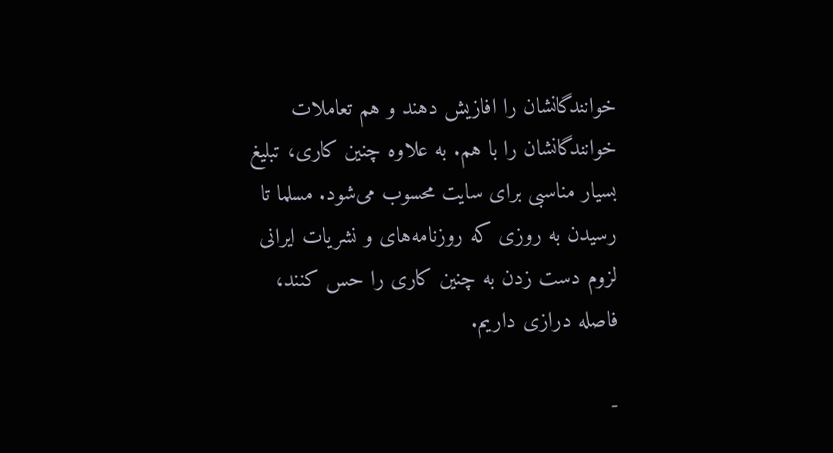خوانندگانشان را افازیش دهند و هم تعاملات خوانندگانشان را با هم. به علاوه چنین کاری، تبلیغ بسیار مناسبی برای سایت محسوب می‌شود. مسلما تا رسیدن به روزی که روزنامه‌های و نشریات ایرانی لزوم دست زدن به چنین کاری را حس کنند، فاصله درازی داریم.

-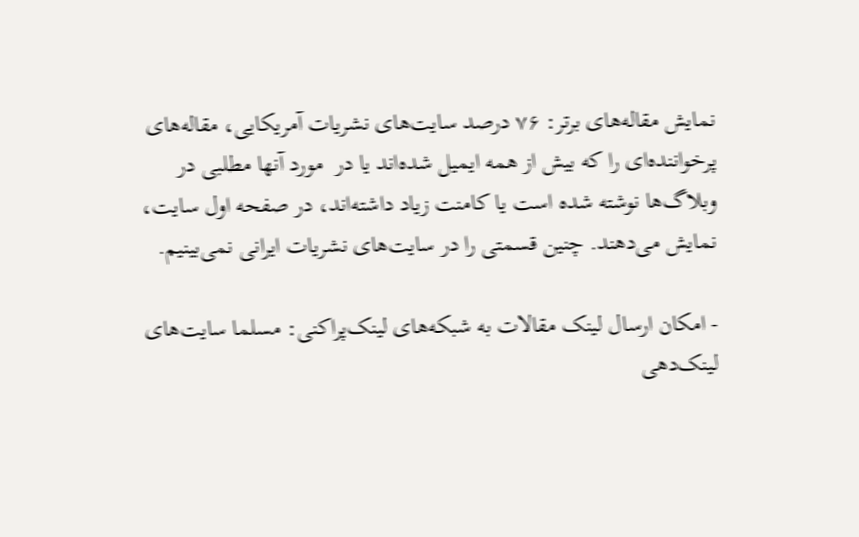نمایش مقاله‌های برتر: ۷۶ درصد سایت‌های نشریات آمریکایی، مقاله‌های پرخواننده‌ای را که بیش از همه ایمیل شده‌اند یا در  مورد آنها مطلبی در وبلاگ‌ها نوشته شده است یا کامنت زیاد داشته‌اند، در صفحه اول سایت، نمایش می‌دهند. چنین قسمتی را در سایت‌های نشریات ایرانی نمی‌بینیم.

- امکان ارسال لینک مقالات به شبکه‌های لینک‌پراکنی: مسلما سایت‌های لینک‌دهی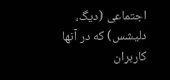اجتماعی (دیگ، دلیشس) که در آنها کاربران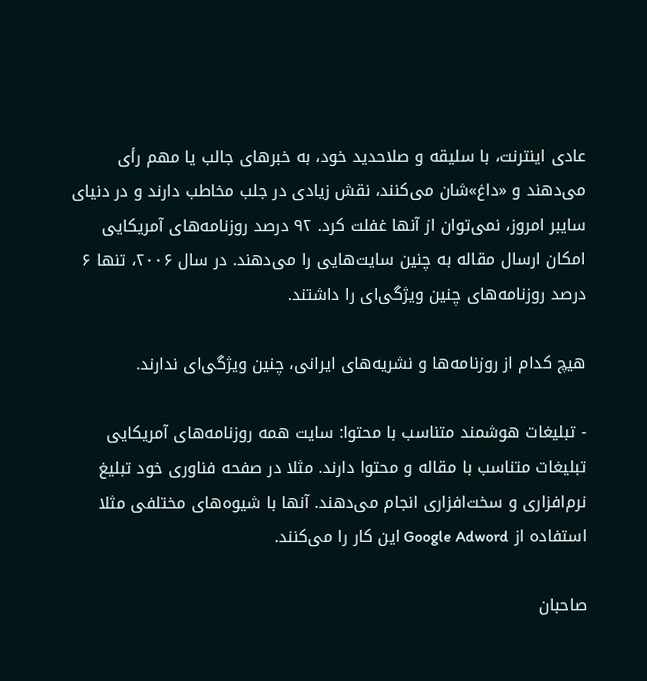عادی اینترنت، با سلیقه و صلاحدید خود، به خبرهای جالب یا مهم رأی می‌دهند و «داغ»شان می‌کنند، نقش زیادی در جلب مخاطب دارند و در دنیای سایبر امروز، نمی‌توان از آنها غفلت کرد. ۹۲ درصد روزنامه‌های آمریکایی امکان ارسال مقاله به چنین سایت‌هایی را می‌دهند. در سال ۲۰۰۶، تنها ۶ درصد روزنامه‌های چنین ویژگی‌ای را داشتند.

هیچ کدام از روزنامه‌ها و نشریه‌های ایرانی، چنین ویژگی‌ای ندارند.

- تبلیغات هوشمند متناسب با محتوا: سایت همه روزنامه‌های آمریکایی تبلیغات متناسب با مقاله و محتوا دارند. مثلا در صفحه فناوری خود تبلیغ نرم‌افزاری و سخت‌افزاری انجام می‌دهند. آنها با شیوه‌های مختلفی مثلا استفاده از Google Adword این کار را می‌کنند.

صاحبان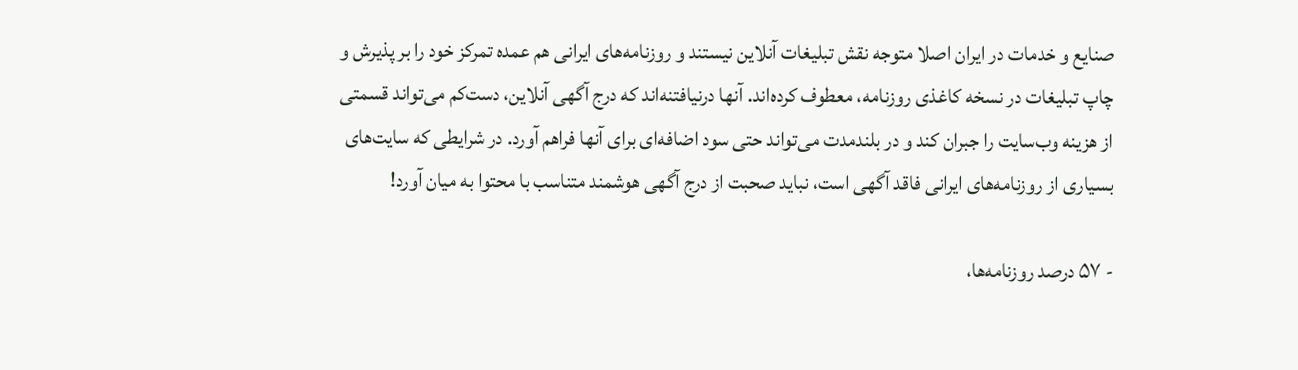صنایع و خدمات در ایران اصلا متوجه نقش تبلیغات آنلاین نیستند و روزنامه‌های ایرانی هم عمده تمرکز خود را بر پذیرش و چاپ تبلیغات در نسخه کاغذی روزنامه، معطوف کرده‌اند. آنها درنیافتنه‌اند که درج آگهی آنلاین، دست‌کم می‌تواند قسمتی از هزینه وب‌سایت را جبران کند و در بلندمدت می‌تواند حتی سود اضافه‌ای برای آنها فراهم آورد. در شرایطی که سایت‌های بسیاری از روزنامه‌های ایرانی فاقد آگهی است، نباید صحبت از درج آگهی هوشمند متناسب با محتوا به میان آورد!

- ۵۷ درصد روزنامه‌ها،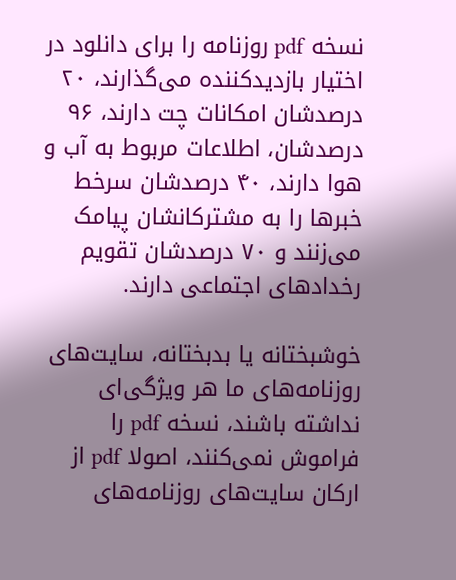نسخه pdf روزنامه را برای دانلود در اختیار بازدیدکننده می‌گذارند، ۲۰ درصدشان امکانات چت دارند، ۹۶ درصدشان، اطلاعات مربوط به آب و هوا دارند، ۴۰ درصدشان سرخط خبرها را به مشترکانشان پیامک می‌زنند و ۷۰ درصدشان تقویم رخدادهای اجتماعی دارند.

خوشبختانه یا بدبختانه، سایت‌های روزنامه‌های ما هر ویژگی‌ای نداشته باشند، نسخه pdf را فراموش نمی‌کنند، ‌اصولا pdf از ارکان سایت‌های روزنامه‌های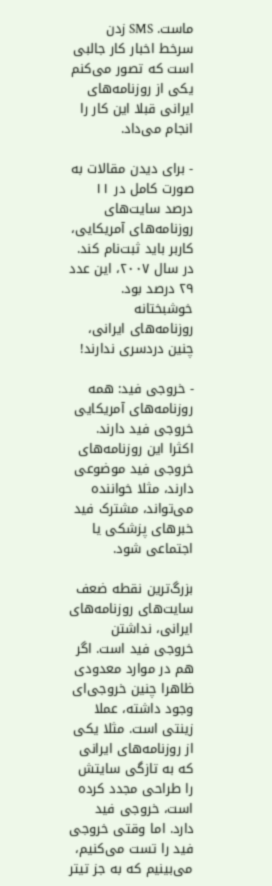ماست. SMS زدن سرخط اخبار کار جالبی است که تصور می‌کنم یکی از روزنامه‌های ایرانی قبلا این کار را انجام می‌داد.

- برای دیدن مقالات به صورت کامل در ۱۱ درصد سایت‌های روزنامه‌های آمریکایی، کاربر باید ثبت‌نام کند. در سال ۲۰۰۷، این عدد ۲۹ درصد بود. خوشبختانه روزنامه‌های ایرانی، چنین دردسری ندارند!

- خروجی فید: همه روزنامه‌های آمریکایی خروجی فید دارند. اکثرا این روزنامه‌های خروجی فید موضوعی دارند، مثلا خواننده می‌تواند، مشترک فید خبرهای پزشکی یا اجتماعی شود.

بزرگ‌ترین نقطه ضعف سایت‌های روزنامه‌های ایرانی، نداشتن خروجی فید است. اگر هم در موارد معدودی ظاهرا چنین خروجی‌ای وجود داشته، عملا زینتی است. مثلا یکی از روزنامه‌های ایرانی که به تازگی سایتش را طراحی مجدد کرده است، خروجی فید دارد. اما وقتی خروجی فید را تست می‌کنیم، می‌بینیم که به جز تیتر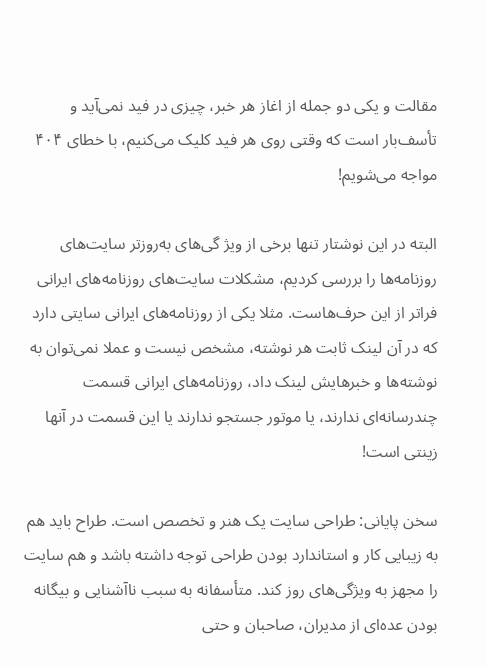مقالت و یکی دو جمله از اغاز هر خبر، چیزی در فید نمی‌آید و تأسف‌بار است که وقتی روی هر فید کلیک می‌کنیم، با خطای ۴۰۴ مواجه می‌شویم!

البته در این نوشتار تنها برخی از ویژ گی‌های به‌روزتر سایت‌های روزنامه‌ها را بررسی کردیم، مشکلات سایت‌های روزنامه‌های ایرانی فراتر از این حرف‌هاست. مثلا یکی از روزنامه‌های ایرانی سایتی دارد که در آن لینک ثابت هر نوشته، مشخص نیست و عملا نمی‌توان به نوشته‌ها و خبرهایش لینک داد، روزنامه‌های ایرانی قسمت چندرسانه‌ای ندارند، یا موتور جستجو ندارند یا این قسمت در آنها زینتی است!

سخن پایانی: طراحی سایت یک هنر و تخصص است. طراح باید هم به زیبایی کار و استاندارد بودن طراحی توجه داشته باشد و هم سایت را مجهز به ویژگی‌های روز کند. متأسفانه به سبب ناآشنایی و بیگانه بودن عده‌ای از مدیران، صاحبان و حتی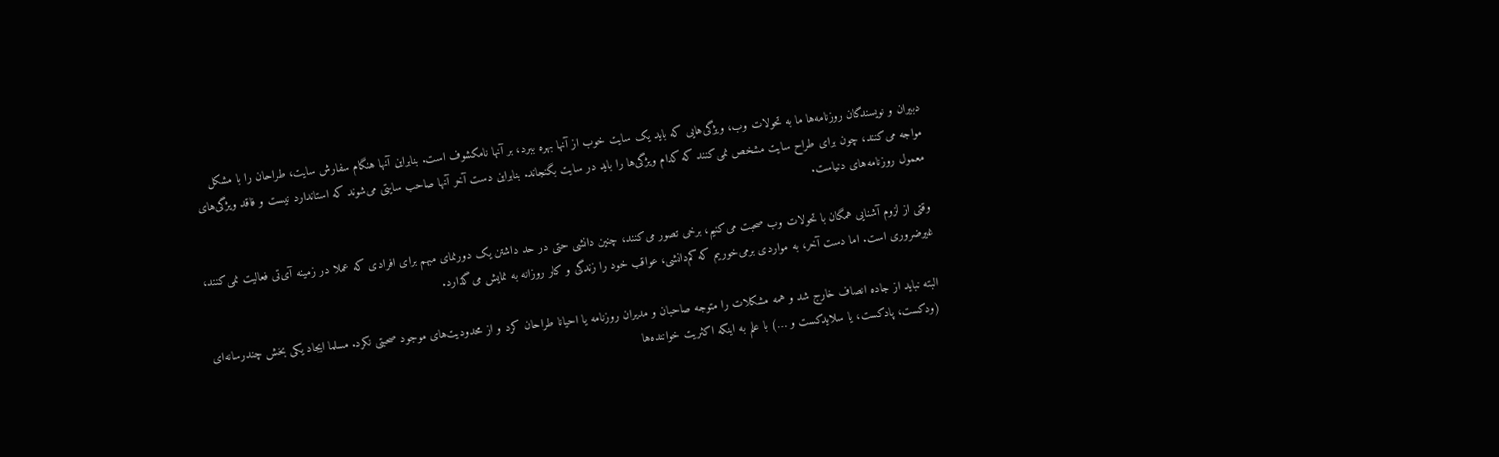دبیران و نویسندگان روزنامه‌ها ما به تحولات وب، ویژگی‌هایی که باید یک سایت خوب از آنها بهره ببرد، بر آنها نامکشوف است. بنابراین آنها هنگام سفارش سایت، طراحان را با مشکل مواجه می‌کنند، چون برای طراح سایت مشخص نمی‌کنند که کدام ویژگی‌ها را باید در سایت بگنجاند. بنابراین دست آخر آنها صاحب سایتی می‌شوند که استاندارد نیست و فاقد ویژگی‌های معمول روزنامه‌های دنیاست.

وقتی از لزوم آشنایی همگان با تحولات وب صحبت می‌کنیم، برخی تصور می‌کنند، چنین دانشی حتی در حد داشتن یک دورنمای مبهم برای افرادی که عملا در زمینه آی‌تی فعالیت نمی‌کنند، غیرضروری است. اما دست آخر، به مواردی برمی‌خوریم که کم‌دانشی، عواقب خود را زندگی و کار روزانه به نمایش می‌گذارد.

البته نباید از جاده انصاف خارج شد و همه مشکلات را متوجه صاحبان و مدیران روزنامه یا احیانا طراحان کرد و از محدودیت‌های موجود صحبتی نکرد. مسلما ایجاد یکی بخش چندرسانه‌ای (ودکست، پادکست، یا سلایدکست و …) با علم به اینکه اکثریت خواننده‌ها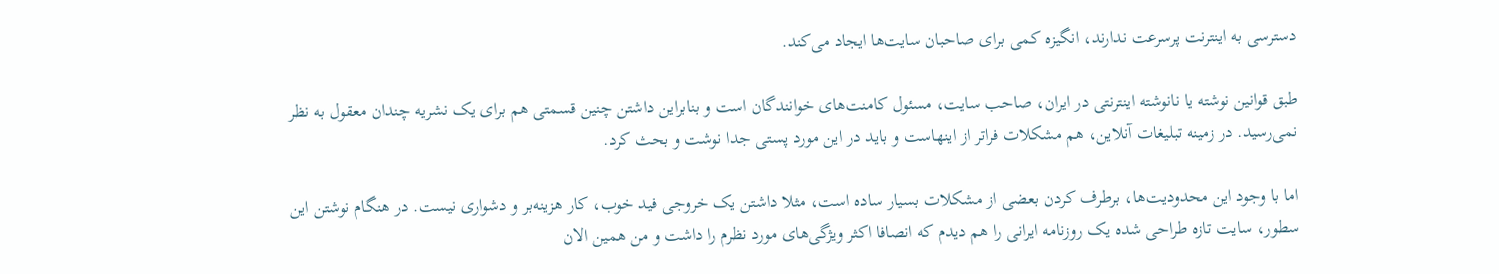دسترسی به اینترنت پرسرعت ندارند، انگیزه کمی برای صاحبان سایت‌ها ایجاد می‌کند.

طبق قوانین نوشته یا نانوشته اینترنتی در ایران، صاحب سایت، مسئول کامنت‌های خوانندگان است و بنابراین داشتن چنین قسمتی هم برای یک نشریه چندان معقول به نظر نمی‌رسید. در زمینه تبلیغات آنلاین، هم مشکلات فراتر از اینهاست و باید در این مورد پستی جدا نوشت و بحث کرد.

اما با وجود این محدودیت‌ها، برطرف کردن بعضی از مشکلات بسیار ساده است، مثلا داشتن یک خروجی فید خوب، کار هزینه‌بر و دشواری نیست. در هنگام نوشتن این سطور، سایت تازه طراحی شده یک روزنامه ایرانی را هم دیدم که انصافا اکثر ویژگی‌های مورد نظرم را داشت و من همین الان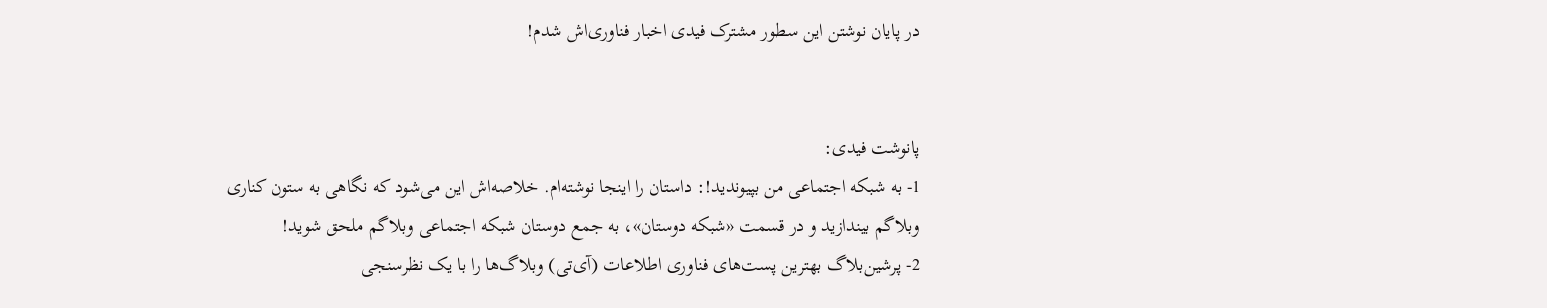در پایان نوشتن این سطور مشترک فیدی اخبار فناوری‌اش شدم!


پانوشت فیدی:
1- به شبکه اجتماعی من بپیوندید!: داستان را اینجا نوشته‌ام. خلاصه‌اش این می‌شود که نگاهی به ستون کناری وبلاگم بیندازید و در قسمت «شبکه دوستان»، به جمع دوستان شبکه اجتماعی وبلاگم ملحق شوید!
2- پرشین‌بلاگ بهترین پست‌های فناوری اطلاعات (آی‌تی) وبلاگ‌ها را با یک نظرسنجی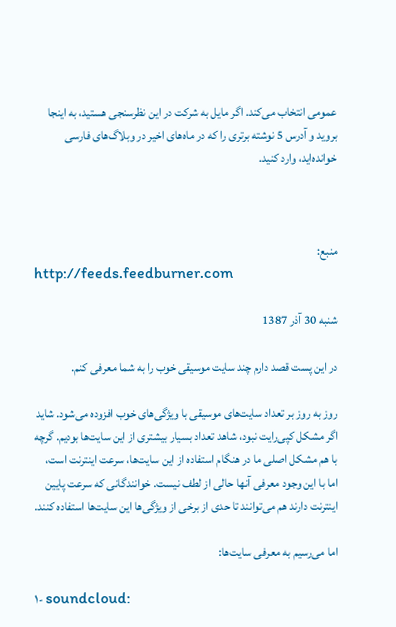عمومی انتخاب می‌کند. اگر مایل به شرکت در این نظرسنجی هستید، به اینجا بروید و آدرس 5 نوشته برتری را که در ماه‌های اخیر در وبلاگ‌های فارسی خوانده‌اید، وارد کنید.



منبع:
http://feeds.feedburner.com

شنبه 30 آذر 1387

در این پست قصد دارم چند سایت موسیقی خوب را به شما معرفی کنم.

روز به روز بر تعداد سایت‌های موسیقی با ویژگی‌های خوب افزوده می‌شود. شاید اگر مشکل کپی‌رایت نبود، شاهد تعداد بسیار بیشتری از این سایت‌ها بودیم. گرچه با هم مشکل اصلی ما در هنگام استفاده از این سایت‌ها، سرعت اینترنت است، اما با این وجود معرفی آنها حالی از لطف نیست. خوانندگانی که سرعت پایین اینترنت دارند هم می‌توانند تا حدی از برخی از ویژگی‌ها این سایت‌ها استفاده کنند.

اما می‌رسیم به معرفی سایت‌ها:

۱- soundcloud: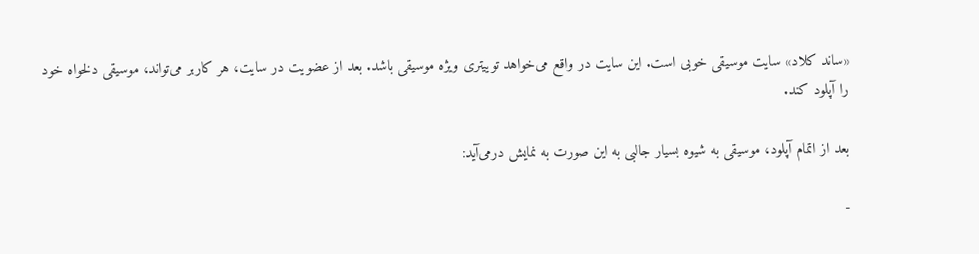«ساند کلاد» سایت موسیقی خوبی است. این سایت در واقع می‌خواهد توییتری ویژه موسیقی باشد. بعد از عضویت در سایت، هر کاربر می‌تواند، موسیقی دلخواه خود را آپلود کند.

بعد از اتمام آپلود، موسیقی به شیوه بسیار جالبی به این صورت به نمایش درمی‌آید:

-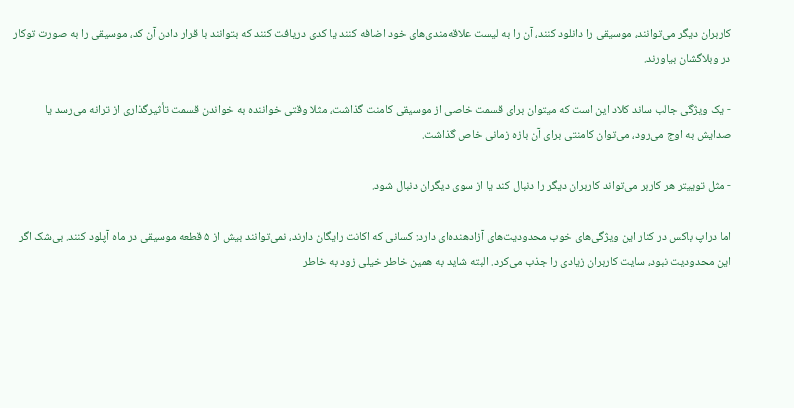کاربران دیگر می‌توانند، موسیقی را دانلود کنند، آن را به لیست علاقه‌مندی‌های خود اضافه کنند یا کدی دریافت کنند که بتوانند با قرار دادن آن کد، موسیقی را به صورت توکار در وبلاگشان بیاورند.

- یک ویژگی جالب ساند کلاد این است که میتوان برای قسمت خاصی از موسیقی کامنت گذاشت، مثلا وقتی خواننده به خواندن قسمت تأثیرگذاری از ترانه می‌رسد یا صدایش به اوج می‌رود، می‌توان کامنتی برای آن بازه زمانی خاص گذاشت.

- مثل توییتر هر کاربر می‌تواند کاربران دیگر را دنبال کند یا از سوی دیگران دنبال شود.

اما دراپ باکس در کنار این ویژگی‌های خوب محدودیت‌های آزادهنده‌ای دارد: کسانی که اکانت رایگان دارند، نمی‌توانند بیش از ۵ قطعه موسیقی در ماه آپلود کنند. بی‌شک اگر این محدودیت نبود، سایت کاربران زیادی را جذب می‌کرد. البته شاید به همین خاطر خیلی زود به خاطر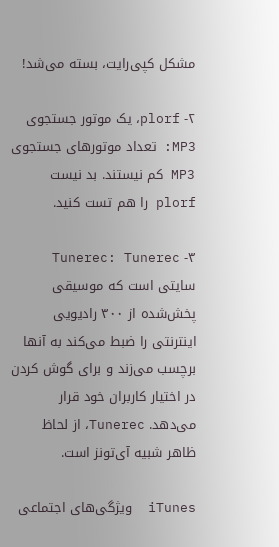مشکل کپی‌رایت، بسته می‌شد!

۲- plorf، یک موتور جستجوی MP3: تعداد موتورهای جستجوی MP3 کم نیستند. بد نیست plorf را هم تست کنید.

۳- Tunerec: Tunerec سایتی است که موسیقی پخش‌شده از ۳۰۰ رادیویی اینترنتی را ضبط می‌کند به آنها برچسب می‌زند و برای گوش کردن در اختیار کاربران خود قرار می‌دهد. Tunerec، از لحاظ ظاهر شبیه آی‌تونز است.

iTunes  ویژگی‌های اجتماعی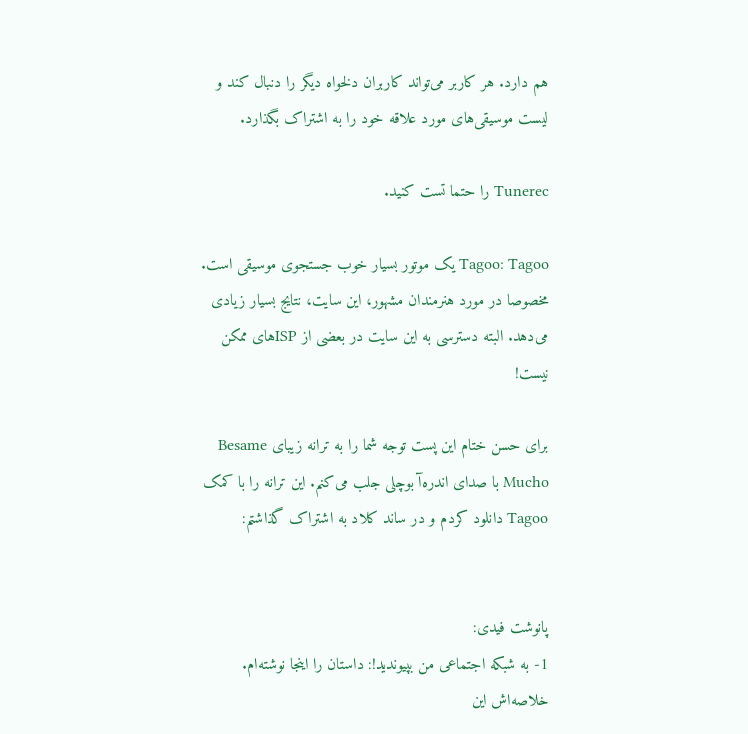هم دارد. هر کاربر می‌تواند کاربران دلخواه دیگر را دنبال کند و لیست موسیقی‌های مورد علاقه خود را به اشتراک بگذارد.

Tunerec را حتما تست کنید.

Tagoo: Tagoo یک موتور بسیار خوب جستجوی موسیقی است. مخصوصا در مورد هنرمندان مشهور، این سایت، نتایج بسیار زیادی می‌دهد. البته دسترسی به این سایت در بعضی از ISPهای ممکن نیست!

برای حسن ختام این پست توجه شما را به ترانه زیبای Besame Mucho با صدای اندره‌آ بوچلی جلب می‌کنم. این ترانه را با کمک Tagoo دانلود کردم و در ساند کلاد به اشتراک گذاشتم:


پانوشت فیدی:
1- به شبکه اجتماعی من بپیوندید!: داستان را اینجا نوشته‌ام. خلاصه‌اش این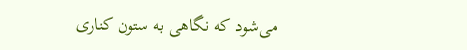می‌شود که نگاهی به ستون کناری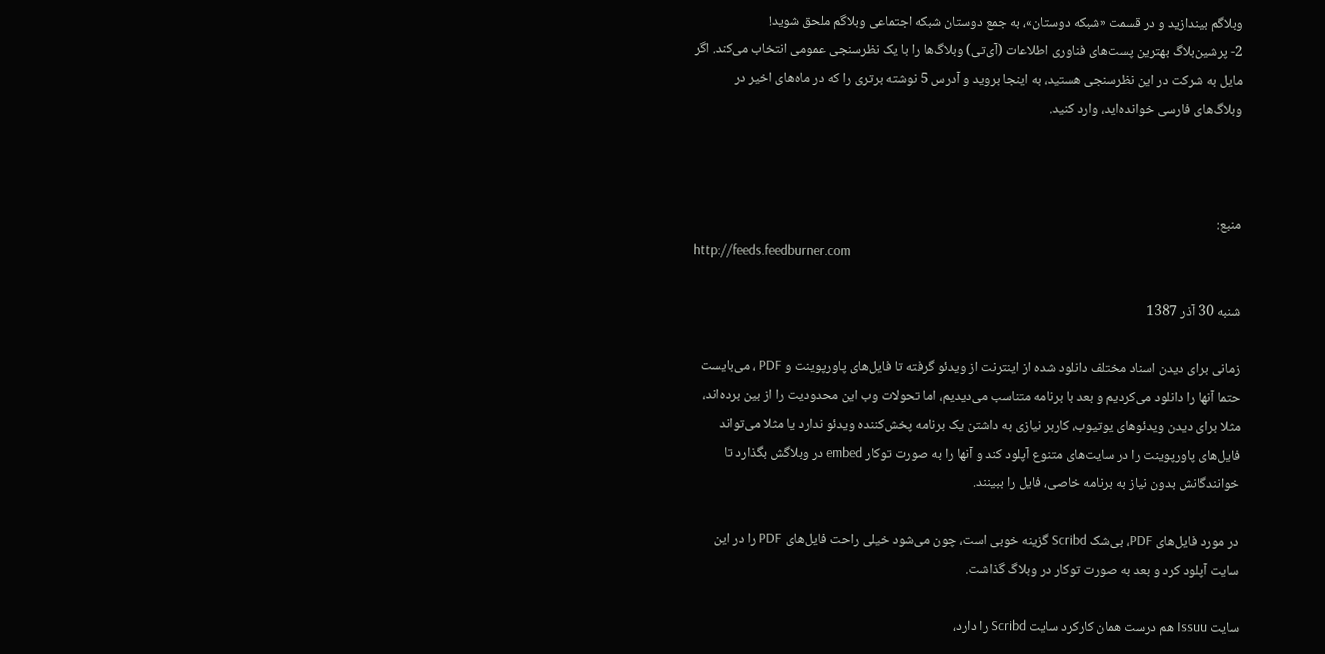وبلاگم بیندازید و در قسمت «شبکه دوستان»، به جمع دوستان شبکه اجتماعی وبلاگم ملحق شوید!
2- پرشین‌بلاگ بهترین پست‌های فناوری اطلاعات (آی‌تی) وبلاگ‌ها را با یک نظرسنجی عمومی انتخاب می‌کند. اگر مایل به شرکت در این نظرسنجی هستید، به اینجا بروید و آدرس 5 نوشته برتری را که در ماه‌های اخیر در وبلاگ‌های فارسی خوانده‌اید، وارد کنید.



منبع:
http://feeds.feedburner.com

شنبه 30 آذر 1387

زمانی برای دیدن اسناد مختلف دانلود شده از اینترنت از ویدئو گرفته تا فایل‌های پاورپوینت و PDF ، می‌بایست حتما آنها را دانلود می‌کردیم و بعد با برنامه متناسب می‌دیدیم، اما تحولات وب این محدودیت را از بین برده‌اند، مثلا برای دیدن ویدئو‌های یوتیوب، کاربر نیازی به داشتن یک برنامه پخش‌کننده ویدئو ندارد یا مثلا می‌تواند فایل‌های پاورپوینت را در سایت‌های متنوع آپلود کند و آنها را به صورت توکار embed در وبلاگش بگذارد تا خوانندگانش بدون نیاز به برنامه خاصی، فایل را ببینند.

در مورد فایل‌های PDF، بی‌شک Scribd گزینه خوبی است، چون می‌شود خیلی راحت فایل‌های PDF را در این سایت آپلود کرد و بعد به صورت توکار در وبلاگ گذاشت.

سایت Issuu هم درست همان کارکرد سایت Scribd را دارد،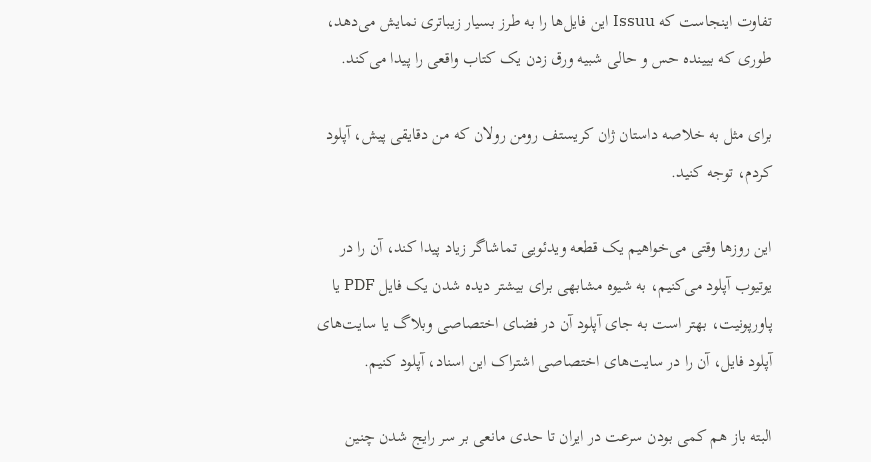تفاوت اینجاست که Issuu این فایل‌ها را به طرز بسیار زیباتری نمایش می‌دهد، طوری که بیینده حس و حالی شبیه ورق زدن یک کتاب واقعی را پیدا می‌کند.

برای مثل به خلاصه داستان ژان کریستف رومن رولان که من دقایقی پیش، آپلود کردم، توجه کنید.

این روزها وقتی می‌خواهیم یک قطعه ویدئویی تماشاگر زیاد پیدا کند، آن را در یوتیوب آپلود می‌کنیم، به شیوه مشابهی برای بیشتر دیده شدن یک فایل PDF یا پاورپونیت، بهتر است به جای آپلود آن در فضای اختصاصی وبلاگ یا سایت‌های آپلود فایل، آن را در سایت‌های اختصاصی اشتراک این اسناد، آپلود کنیم.

البته باز هم کمی بودن سرعت در ایران تا حدی مانعی بر سر رایج شدن چنین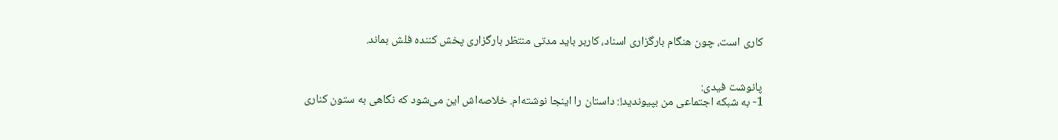کاری است، چون هنگام بارگزاری اسناد، کاربر باید مدتی منتظر بارگزاری پخش کننده فلش بماند.


پانوشت فیدی:
1- به شبکه اجتماعی من بپیوندید!: داستان را اینجا نوشته‌ام. خلاصه‌اش این می‌شود که نگاهی به ستون کناری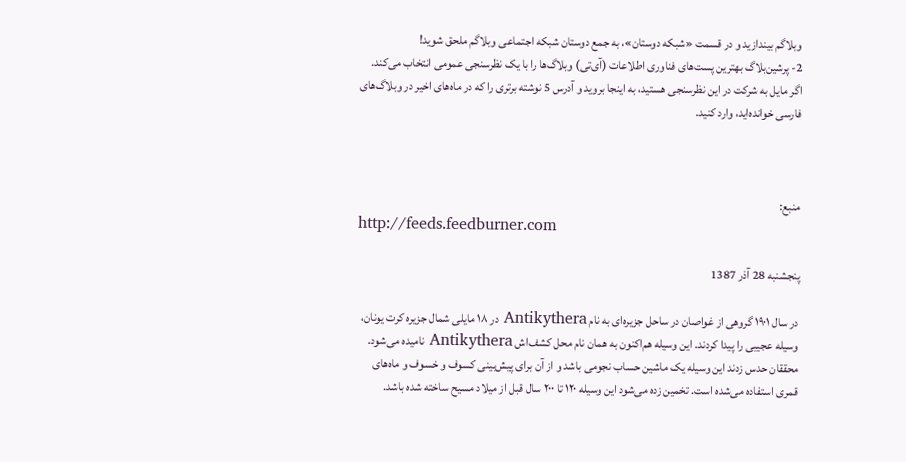وبلاگم بیندازید و در قسمت «شبکه دوستان»، به جمع دوستان شبکه اجتماعی وبلاگم ملحق شوید!
2- پرشین‌بلاگ بهترین پست‌های فناوری اطلاعات (آی‌تی) وبلاگ‌ها را با یک نظرسنجی عمومی انتخاب می‌کند. اگر مایل به شرکت در این نظرسنجی هستید، به اینجا بروید و آدرس 5 نوشته برتری را که در ماه‌های اخیر در وبلاگ‌های فارسی خوانده‌اید، وارد کنید.



منبع:
http://feeds.feedburner.com

پنجشنبه 28 آذر 1387

در سال ۱۹۰۱ گروهی از غواصان در ساحل جزیره‌ای به نام Antikythera در ۱۸ مایلی شمال جزیره کرت یونان، وسیله‌ عجیبی را پیدا کردند. این وسیله هم‌اکنون به همان نام محل کشف‌اش Antikythera نامیده می‌شود. محققان حدس زدند این وسیله یک ماشین حساب نجومی باشد و از آن برای پیش‌بینی کسوف و خسوف و ماه‌های قمری استفاده می‌شده است. تخمین زده می‌شود این وسیله ۱۲۰ تا ۲۰۰ سال قبل از میلاد مسیح ساخته شده باشد.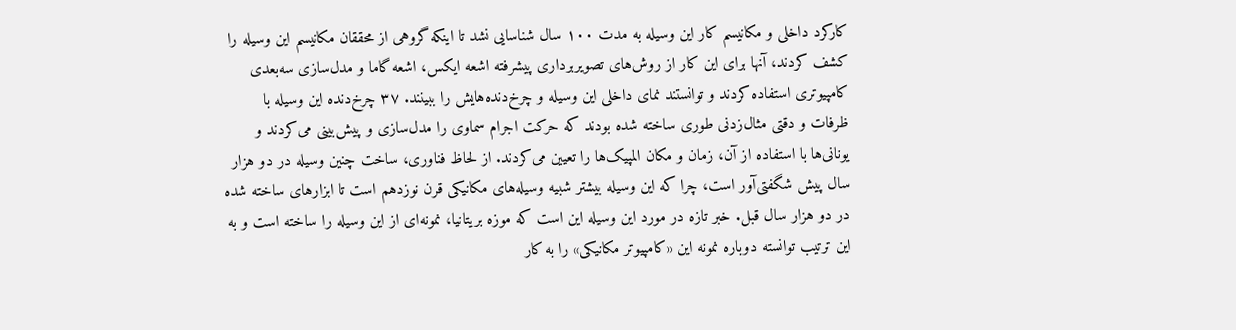کارکرد داخلی و مکانیسم کار این وسیله به مدت ۱۰۰ سال شناسایی نشد تا اینکه گروهی از محققان مکانیسم این وسیله را کشف کردند، آنها برای این کار از روش‌های تصویربرداری پیشرفته اشعه ایکس، اشعه گاما و مدل‌سازی سه‌بعدی کامپیوتری استفاده کردند و توانستند نمای داخلی این وسیله و چرخ‌دنده‌هایش را ببینند. ۳۷ چرخ‌دنده این وسیله با ظرفات و دقتی مثال‌زدنی طوری ساخته شده‌ بودند که حرکت اجرام سماوی را مدل‌سازی و پیش‌بینی می‌کردند و یونانی‌ها با استفاده از آن، زمان و مکان المپیک‌ها را تعیین می‌کردند. از لحاظ فناوری، ساخت چنین وسیله در دو هزار سال پیش شگفتی‌آور است، چرا که این وسیله بیشتر شبیه وسیله‌های مکانیکی قرن نوزدهم است تا ابزارهای ساخته شده در دو هزار سال قبل. خبر تازه در مورد این وسیله این است که موزه بریتانیا، نمونه‌ای از این وسیله را ساخته است و به این ترتیب توانسته دوباره نمونه این «کامپیوتر مکانیکی» را به کار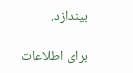بیندازد.

برای اطلاعات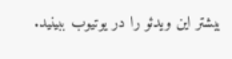بیشتر این ویدئو را در یوتیوب ببینید.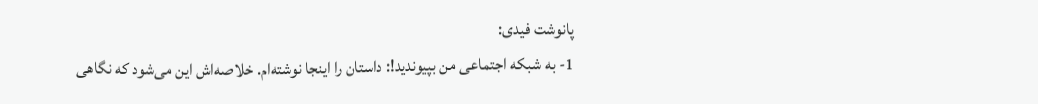پانوشت فیدی:
1- به شبکه اجتماعی من بپیوندید!: داستان را اینجا نوشته‌ام. خلاصه‌اش این می‌شود که نگاهی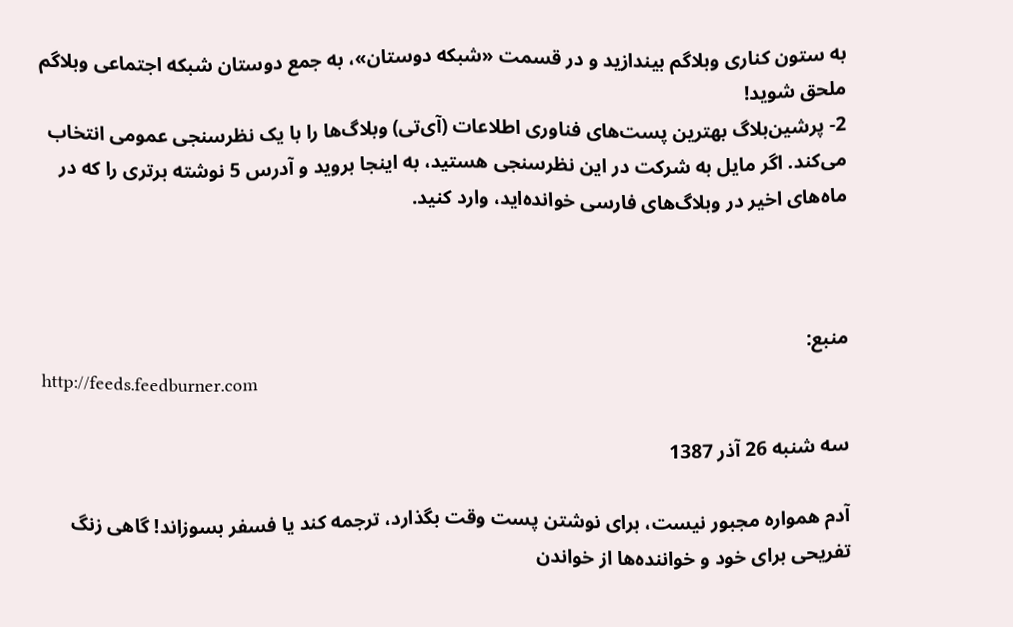به ستون کناری وبلاگم بیندازید و در قسمت «شبکه دوستان»، به جمع دوستان شبکه اجتماعی وبلاگم ملحق شوید!
2- پرشین‌بلاگ بهترین پست‌های فناوری اطلاعات (آی‌تی) وبلاگ‌ها را با یک نظرسنجی عمومی انتخاب می‌کند. اگر مایل به شرکت در این نظرسنجی هستید، به اینجا بروید و آدرس 5 نوشته برتری را که در ماه‌های اخیر در وبلاگ‌های فارسی خوانده‌اید، وارد کنید.



منبع:
http://feeds.feedburner.com

سه شنبه 26 آذر 1387

آدم همواره مجبور نیست، برای نوشتن پست وقت بگذارد، ترجمه کند یا فسفر بسوزاند! گاهی زنگ تفریحی برای خود و خواننده‌ها از خواندن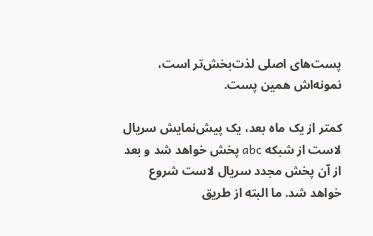پست‌های اصلی لذت‌بخش‌تر است، نمونه‌اش همین پست.

کمتر از یک ماه بعد، یک پیش‌نمایش سریال لاست از شبکه abc پخش خواهد شد و بعد از آن پخش مجدد سریال لاست شروع خواهد شد. ما البته از طریق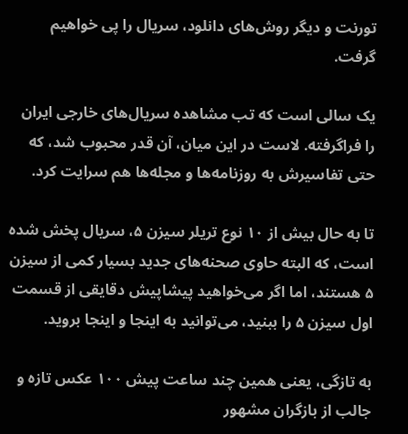تورنت و دیگر روش‌های دانلود، سریال را پی خواهیم گرفت.

یک سالی است که تب مشاهده سریال‌های خارجی ایران را فراگرفته. لاست در این میان، آن قدر محبوب شد، که حتی تفاسیرش به روزنامه‌ها و مجله‌ها هم سرایت کرد.

تا به حال بیش از ۱۰ نوع تریلر سیزن ۵، سریال پخش شده است، که البته حاوی صحنه‌های جدید بسیار کمی از سیزن ۵ هستند، اما اگر می‌خواهید پیشاپیش دقایقی از قسمت اول سیزن ۵ را ببنید، می‌توانید به اینجا و اینجا بروید.

به تازگی، یعنی همین چند ساعت پیش ۱۰۰ عکس تازه و جالب از بازگران مشهور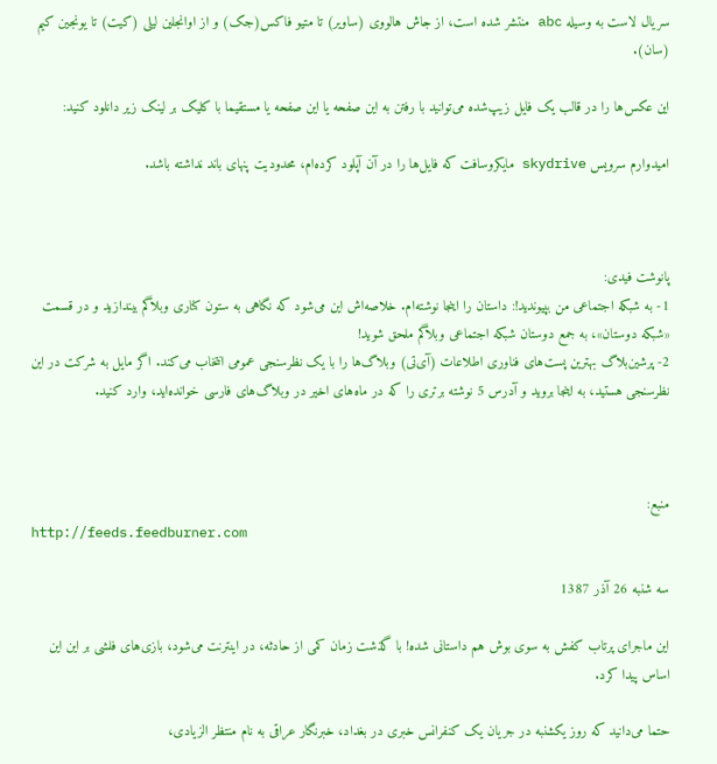سریال لاست به وسیله abc منتشر شده است، از جاش هالووی (ساویر) تا متیو فاکس(جک) و از اوانجلین لیلی (کیت) تا یونجین کیم (سان).

این عکس‌ها را در قالب یک فایل زیپ‌شده می‌توانید با رفتن به این صفحه یا این صفحه یا مستقیما با کلیک بر لینک زیر دانلود کنید:

امیدوارم سرویس skydrive مایکروسافت که فایل‌ها را در آن آپلود کرده‌ام، محدودیت پنهای باند نداشته باشد.



پانوشت فیدی:
1- به شبکه اجتماعی من بپیوندید!: داستان را اینجا نوشته‌ام. خلاصه‌اش این می‌شود که نگاهی به ستون کناری وبلاگم بیندازید و در قسمت «شبکه دوستان»، به جمع دوستان شبکه اجتماعی وبلاگم ملحق شوید!
2- پرشین‌بلاگ بهترین پست‌های فناوری اطلاعات (آی‌تی) وبلاگ‌ها را با یک نظرسنجی عمومی انتخاب می‌کند. اگر مایل به شرکت در این نظرسنجی هستید، به اینجا بروید و آدرس 5 نوشته برتری را که در ماه‌های اخیر در وبلاگ‌های فارسی خوانده‌اید، وارد کنید.



منبع:
http://feeds.feedburner.com

سه شنبه 26 آذر 1387

این ماجرای پرتاب کفش به سوی بوش هم داستانی شده! با گذشت زمان کمی از حادثه، در اینترنت می‌شود، بازی‌های فلشی بر این این اساس پیدا کرد.

حتما می‌دانید که روز یکشنبه در جریان یک کنفرانس خبری در بغداد، خبرنگار عراقی به نام منتظر الزیادی،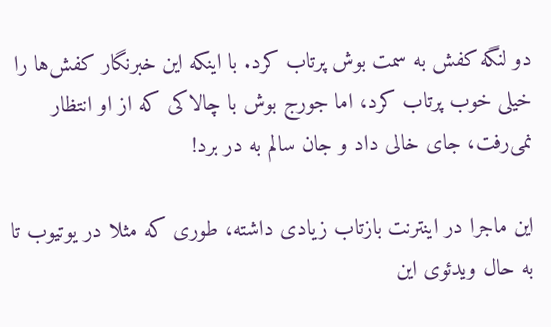دو لنگه کفش به سمت بوش پرتاب کرد. با اینکه این خبرنگار کفش‌ها را خیلی خوب پرتاب کرد، اما جورج بوش با چالاکی که از او انتظار نمی‌رفت، جای خالی داد و جان سالم به در برد!

این ماجرا در اینترنت بازتاب زیادی داشته، طوری که مثلا در یوتیوب تا به حال ویدئوی این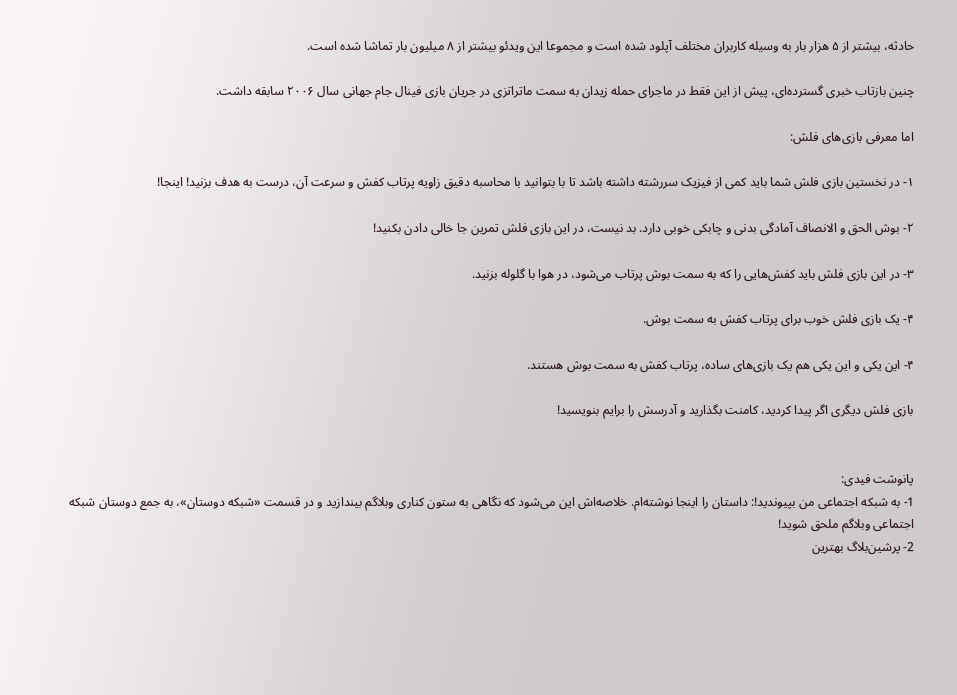حادثه، بیشتر از ۵ هزار بار به وسیله کاربران مختلف آپلود شده است و مجموعا این ویدئو بیشتر از ۸ میلیون بار تماشا شده است.

چنین بازتاب خبری گسترده‌ای، پیش از این فقط در ماجرای حمله زیدان به سمت ماتراتزی در جریان بازی فینال جام جهانی سال ۲۰۰۶ سابقه داشت.

اما معرفی بازی‌های فلش:

۱- در نخستین بازی فلش شما باید کمی از فیزیک سررشته داشته باشد تا با بتوانید با محاسبه دقیق زاویه پرتاب کفش و سرعت آن، درست به هدف بزنید! اینجا!

۲- بوش الحق و الانصاف آمادگی بدنی و چابکی خوبی دارد. بد نیست، در این بازی فلش تمرین جا خالی دادن بکنید!

۳- در این بازی فلش باید کفش‌هایی را که به سمت بوش پرتاب می‌شود، در هوا با گلوله بزنید.

۴- یک بازی فلش خوب برای پرتاب کفش به سمت بوش.

۴- این یکی و این یکی هم یک بازی‌های ساده، پرتاب کفش به سمت بوش هستند.

بازی فلش دیگری اگر پیدا کردید، کامنت بگذارید و آدرسش را برایم بنویسید!


پانوشت فیدی:
1- به شبکه اجتماعی من بپیوندید!: داستان را اینجا نوشته‌ام. خلاصه‌اش این می‌شود که نگاهی به ستون کناری وبلاگم بیندازید و در قسمت «شبکه دوستان»، به جمع دوستان شبکه اجتماعی وبلاگم ملحق شوید!
2- پرشین‌بلاگ بهترین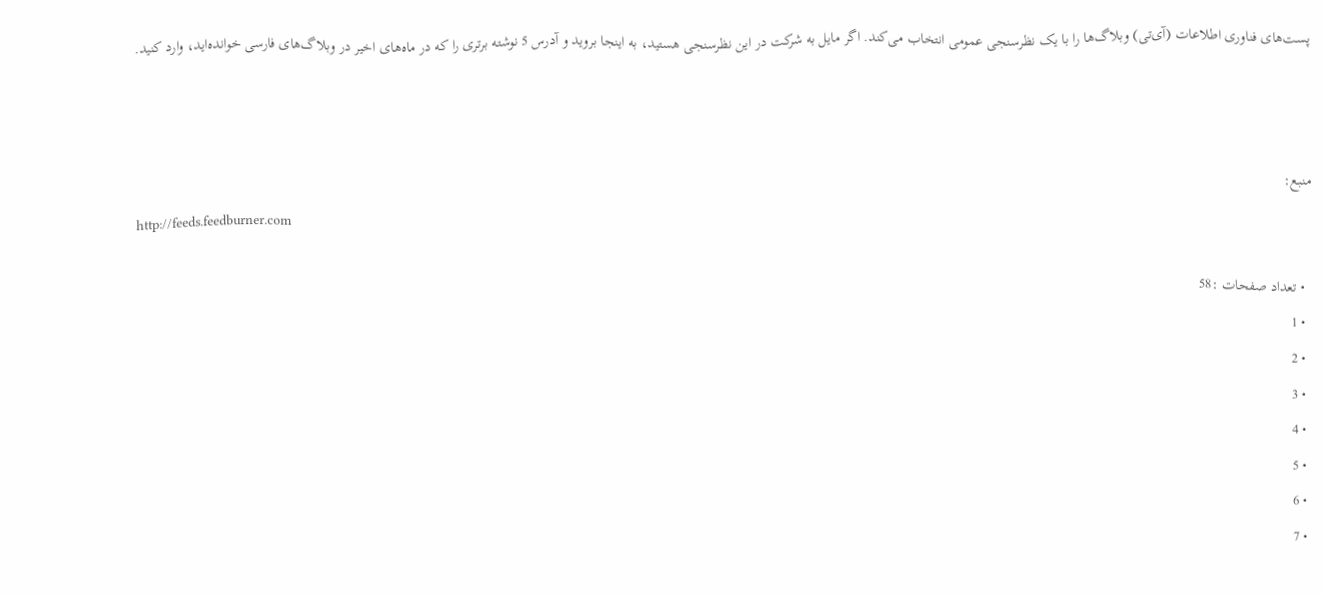پست‌های فناوری اطلاعات (آی‌تی) وبلاگ‌ها را با یک نظرسنجی عمومی انتخاب می‌کند. اگر مایل به شرکت در این نظرسنجی هستید، به اینجا بروید و آدرس 5 نوشته برتری را که در ماه‌های اخیر در وبلاگ‌های فارسی خوانده‌اید، وارد کنید.



منبع:
http://feeds.feedburner.com

  • تعداد صفحات :58
  • 1
  • 2
  • 3
  • 4
  • 5
  • 6
  • 7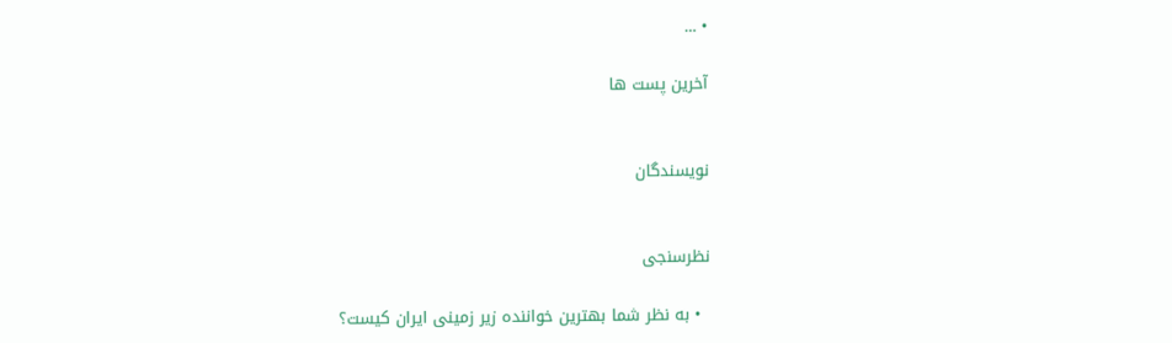• ...

آخرین پست ها


نویسندگان


نظرسنجی

  • به نظر شما بهترین خواننده زیر زمینی ایران کیست؟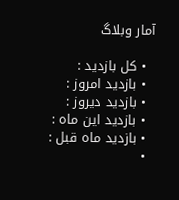آمار وبلاگ

  • کل بازدید :
  • بازدید امروز :
  • بازدید دیروز :
  • بازدید این ماه :
  • بازدید ماه قبل :
  •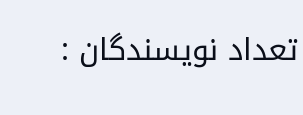تعداد نویسندگان :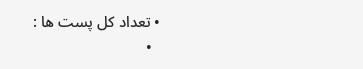• تعداد کل پست ها :
  •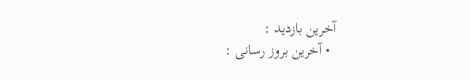آخرین بازدید :
  • آخرین بروز رسانی :